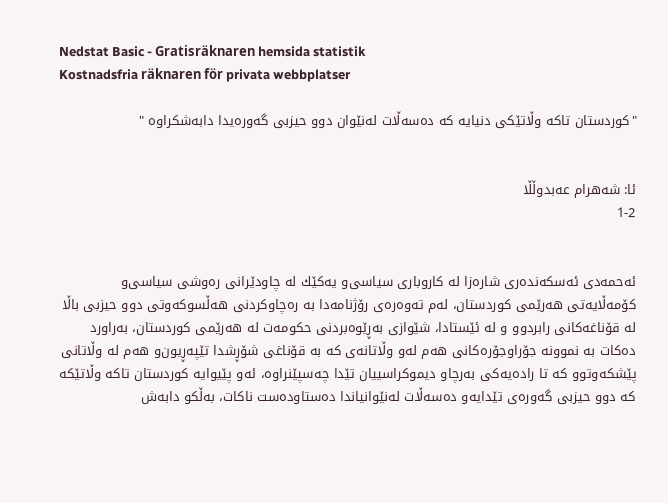Nedstat Basic - Gratisräknaren hemsida statistik
Kostnadsfria räknaren för privata webbplatser

"كوردستان تاكه‌‌ وڵاتێكی دنیایه‌ كه‌ ده‌‌سه‌ڵات له‌نێوان دوو حیزبی گه‌‌وره‌یدا دابه‌‌شكراوه‌ "


ئا: شه‌هرام عه‌بدوڵڵا
1-2


ئه‌حمه‌دی ئه‌سكه‌نده‌ری شاره‌زا له‌ كاروباری سیاسی‌و یه‌كێك له‌ چاودێرانی ره‌وشی سیاسی‌و كۆمه‌ڵایه‌تی هه‌رێمی كوردستان، له‌م ته‌وه‌ره‌ی رۆژنامه‌دا به‌ ره‌چاوكردنی هه‌ڵسوكه‌وتی دوو حیزبی باڵا له‌ قۆناغه‌كانی رابردوو و له‌ ئێستادا، شێوازی به‌ڕێوه‌بردنی حكومه‌ت له‌ هه‌رێمی كوردستان، به‌راورد ده‌كات به‌ نموونه‌ جۆراوجۆره‌كانی هه‌م له‌و وڵاتانه‌ی كه‌ به‌ قۆناغی شۆڕشدا تێپه‌ڕیون‌و هه‌م له‌ وڵاتانی پێشكه‌وتوو كه‌ تا راده‌یه‌كی به‌رچاو دیموكراسییان تێدا چه‌سپێنراوه‌، ئه‌و پێیوایه‌ كوردستان تاكه‌‌ وڵاتێكه‌‌ كه‌ دوو حیزبی گه‌‌وره‌ی تێدایه‌‌و ده‌‌سه‌ڵات له‌نێوانیاندا ده‌‌ستاوده‌‌ست ناكات، به‌ڵكو دابه‌‌ش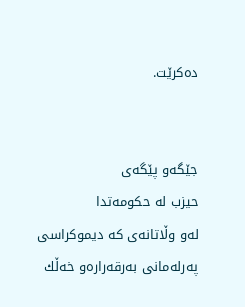ده‌كرێت.


جێگه‌‌و پێگه‌‌ی
حیزب له‌‌ حكومه‌‌تدا
له‌و وڵاتانه‌ی كه‌‌ دیموكراسی په‌رله‌مانی به‌‌رقه‌‌راره‌‌و خه‌ڵك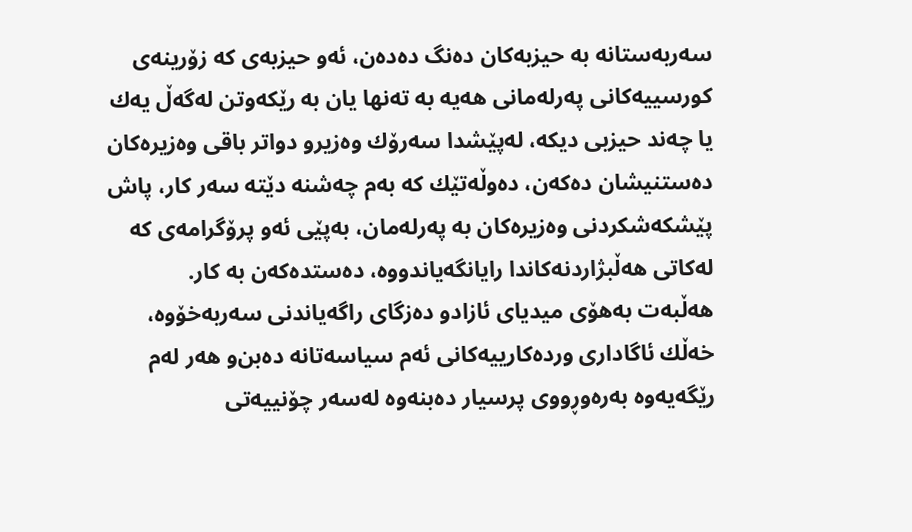سه‌‌ربه‌‌ستانه‌‌ به‌‌ حیزبه‌‌كان ده‌‌نگ ده‌ده‌ن، ئه‌‌و حیزبه‌‌ی كه‌‌ زۆرینه‌‌ی كورسییه‌كانی په‌رله‌مانی هه‌یه‌‌ به‌‌ ته‌‌نها یان به‌‌ رێكه‌وتن له‌‌گه‌‌ڵ‌ یه‌‌ك یا چه‌ند حیزبی دیكه‌‌، له‌‌پێشدا سه‌‌رۆ‌ك وه‌‌زیرو دواتر باقی وه‌زیره‌‌كان ده‌‌ستنیشان ده‌كه‌‌ن،‌ ده‌‌وڵه‌‌تێك كه‌ به‌‌م چه‌شنه‌‌ دێته‌‌ سه‌‌ر كار، پاش پێشكه‌شكردنی وه‌زیره‌كان به‌‌ په‌رله‌‌مان، به‌‌پێی ئه‌و پرۆگرامه‌‌ی كه‌‌ له‌‌كاتی هه‌‌ڵبژاردنه‌‌كاندا رایانگه‌‌یاندووه‌، ده‌‌ستده‌‌كه‌‌ن به‌ ‌كار.
هه‌‌ڵبه‌‌ت به‌‌هۆی میدیای ئازادو ده‌‌زگای راگه‌‌یاندنی سه‌‌ربه‌‌خۆوه‌‌، خه‌‌ڵك ئاگاداری ورده‌‌كارییه‌‌كانی ئه‌‌م سیاسه‌‌تانه‌‌ ده‌‌بن‌و هه‌‌ر له‌‌م رێگه‌یه‌‌وه‌‌ به‌‌ره‌‌وڕووی پرسیار ده‌‌بنه‌‌وه‌‌ له‌‌سه‌‌ر چۆنییه‌‌تی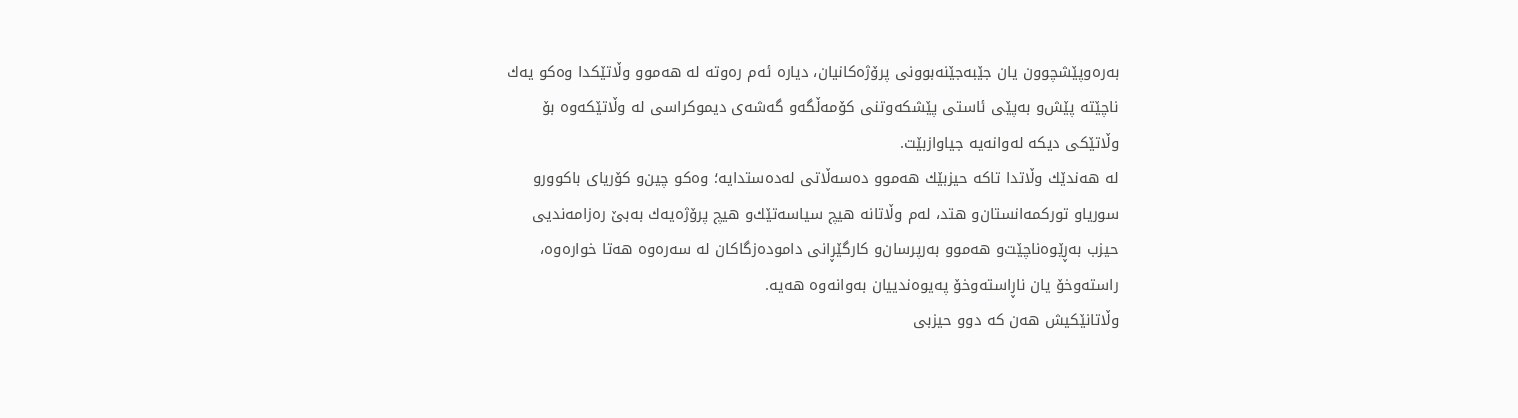به‌‌ره‌‌وپێشچوون یان جێبه‌‌جێنه‌‌بوونی پرۆژه‌‌كانیان، دیاره‌‌ ئه‌‌م ره‌‌وته‌‌ له‌‌ هه‌‌موو وڵاتێكدا وه‌‌كو یه‌‌ك ناچێته‌‌ پێش‌و به‌‌پێی ئاستی پێشكه‌‌وتنی كۆمه‌‌ڵگه‌و گه‌‌شه‌‌ی دیموكراسی له‌‌ وڵاتێكه‌‌وه‌‌ بۆ وڵاتێكی دیكه‌‌ له‌‌وانه‌‌یه‌‌ جیاوازبێت.
له‌‌ هه‌ندێك وڵاتدا تاكه‌‌ حیزبێك هه‌‌موو ده‌‌سه‌‌ڵاتی له‌‌ده‌‌ستدایه‌‌؛ وه‌‌كو چین‌و كۆریای باكوورو سوریاو توركمه‌انستان‌و هتد، له‌‌م وڵاتانه‌‌ هیچ سیاسه‌‌تێك‌و هیچ پرۆژه‌‌یه‌‌ك به‌‌بێ‌ ره‌‌زامه‌‌ندیی حیزب به‌‌ڕێوه‌‌ناچێت‌و هه‌‌موو به‌‌رپرسان‌و كارگێڕانی داموده‌‌زگاكان له‌‌ سه‌‌ره‌‌وه‌‌ هه‌‌تا خواره‌وه‌، راسته‌‌وخۆ یان ناڕاسته‌‌وخۆ په‌‌یوه‌‌ندییان به‌‌وانه‌‌وه‌‌ هه‌‌یه‌‌.
وڵاتانێكیش هه‌‌ن كه‌‌ دوو حیزبی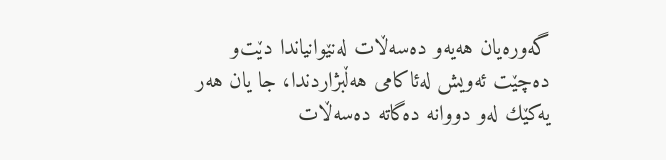گه‌‌وره‌‌یان هه‌‌یه‌‌و ده‌‌سه‌‌ڵات له‌‌نێوانیاندا دێت‌و ده‌‌چێت ئه‌‌ویش له‌‌ئاكامی هه‌‌ڵبژاردندا، جا یان هه‌‌ر یه‌‌كێك له‌‌و دووانه‌‌ ده‌‌گاته‌‌ ده‌‌سه‌‌ڵات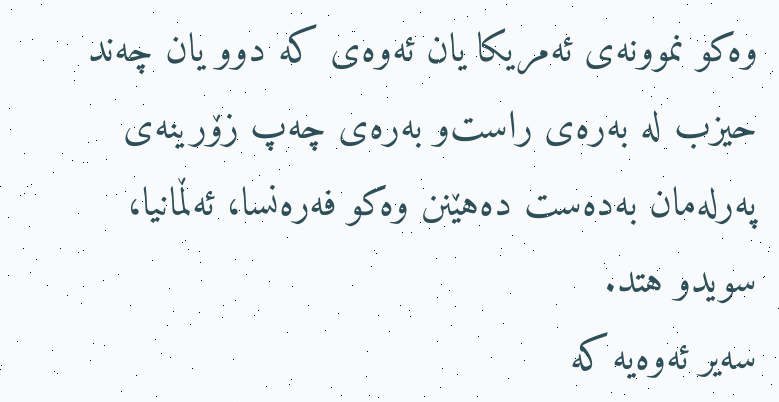وه‌‌كو نموونه‌‌ی ئه‌‌مریكا یان ئه‌‌وه‌‌ی كه‌‌ دوو یان چه‌‌ند حیزب له‌‌ به‌‌ره‌‌ی راست‌و به‌‌ره‌‌ی چه‌‌پ زۆرینه‌‌ی په‌رله‌‌مان به‌‌ده‌‌ست ده‌هێنن وه‌‌كو فه‌‌ره‌نسا‌، ئه‌‌ڵمانیا، سویدو هتد.
سه‌‌یر ئه‌‌وه‌‌یه‌‌ كه‌‌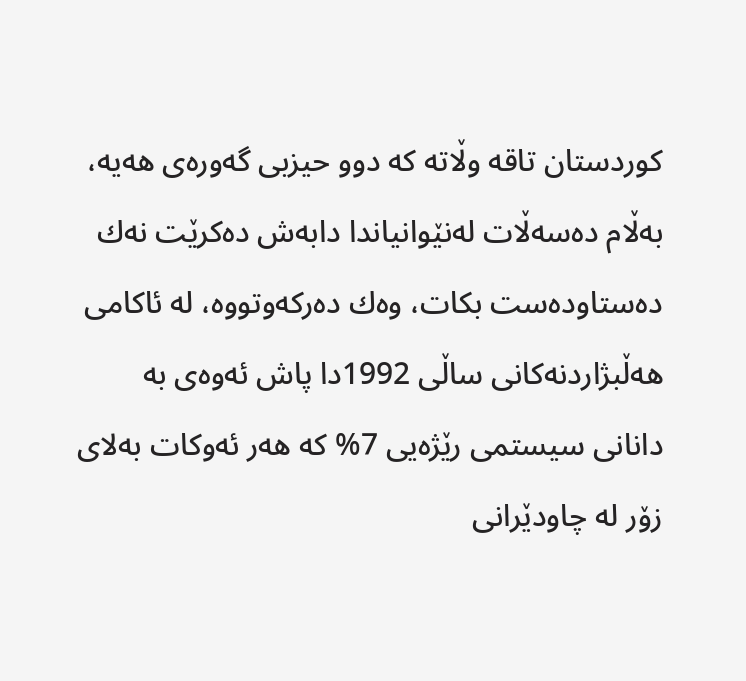كوردستان تاقه‌‌ وڵاته‌‌ كه‌‌ دوو حیزبی گه‌‌وره‌‌ی هه‌‌یه‌‌، به‌ڵام ده‌‌سه‌‌ڵات له‌‌نێوانیاندا دابه‌‌ش ده‌‌كرێت نه‌‌ك ده‌‌ستاوده‌‌ست بكات، وه‌‌ك ده‌‌ركه‌‌وتووه‌‌، له‌‌ ئاكامی هه‌‌ڵبژاردنه‌‌كانی ساڵی 1992دا پاش ئه‌‌وه‌‌ی به‌‌ دانانی سیستمی رێژه‌‌یی 7% كه‌‌ هه‌‌ر ئه‌‌وكات به‌‌لای زۆر له‌‌ چاودێرانی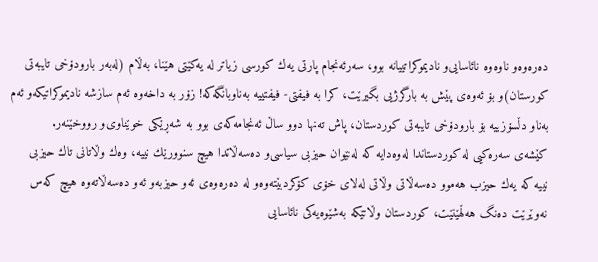ده‌‌ره‌‌وه‌و ناوه‌‌وه‌‌ نائاسایی‌و نادیموكراتییانه‌‌ بوو، سه‌‌رئه‌‌نجام پارتی یه‌‌ك كورسی زیاتر له‌‌ یه‌‌كێتی هێنا، به‌‌ڵام (له‌‌به‌‌ر بارودۆخی تایبه‌‌تی كورستان)و بۆ ئه‌‌وه‌‌ی پێش به‌‌ بارگرژیی بگیرێت، كرا به‌‌ فیفتی- فیفتییه‌‌ به‌‌ناوبانگه‌‌كه‌‌! زۆر به‌‌ داخه‌‌وه‌‌ ئه‌‌م سازشه‌‌ نادیموكراتیكه‌‌و ئه‌‌م به‌‌ناو دڵسۆزییه‌‌ بۆ بارودۆخی تایبه‌‌تی كوردستان، پاش ته‌‌نها دوو ساڵ‌ ئه‌‌نجامه‌‌كه‌‌ی بوو به‌‌ شه‌‌ڕێكی خوێناوی‌و رووخێنه‌‌ر.
كێشه‌‌ی سه‌‌ره‌‌كیی له‌‌ كوردستاندا له‌‌وه‌‌دایه‌‌ كه‌‌ له‌‌نێوان حیزبی سیاسی‌و ده‌‌سه‌‌ڵاتدا هیچ سنوورێك نییه‌، وه‌‌ك وڵاتانی تاك حیزبی نییه‌‌ كه‌‌ یه‌‌ك حیزب هه‌‌موو ده‌‌سه‌‌ڵاتی وڵاتی له‌‌لای خۆی كۆكردبێته‌‌وه‌‌و له‌ ‌ده‌‌ره‌‌وه‌‌ی ئه‌‌و حیزبه‌‌و ئه‌‌و ده‌‌سه‌‌ڵاته‌‌وه‌‌ هیچ كه‌‌س نه‌‌وێرێت ده‌‌نگ هه‌‌ڵهێنێت، كوردستان وڵاتێكه‌‌ به‌‌شێوه‌‌یه‌‌كی نائاسایی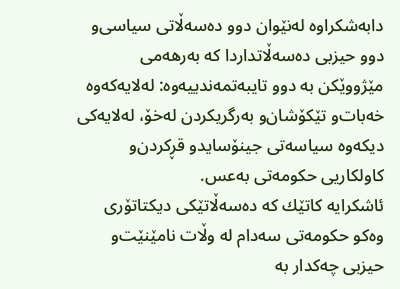دابه‌‌شكراوه‌‌ له‌‌نێوان دوو ده‌‌سه‌‌ڵاتی سیاسی‌و دوو حیزبی ده‌‌سه‌‌ڵاتداردا كه‌‌ به‌‌رهه‌‌می مێژووێكن به‌‌ دوو تایبه‌‌تمه‌‌ندییه‌‌وه‌‌: له‌‌لایه‌‌كه‌‌وه‌‌ خه‌‌بات‌و تێكۆشان‌و به‌‌رگریكردن له‌‌خۆ، له‌‌لایه‌‌كی دیكه‌‌وه‌‌ سیاسه‌‌تی جینۆساید‌و قڕكردن‌و كاولكاریی حكومه‌‌تی به‌‌عس.
ئاشكرایه‌‌ كاتێك كه‌‌ ده‌‌سه‌‌ڵاتێكی دیكتاتۆری وه‌‌كو حكومه‌‌تی سه‌دام له‌‌ وڵات نامێنێت‌و حیزبی چه‌‌كدار به‌‌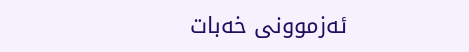ئه‌‌زموونی خه‌‌بات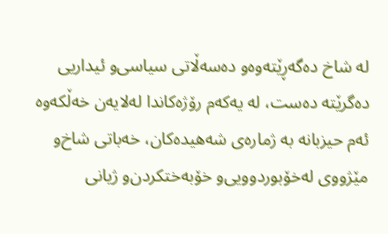له‌‌ شاخ ده‌‌گه‌ڕێته‌‌وه‌‌و ده‌‌سه‌‌ڵاتی سیاسی‌و ئیداریی ده‌‌گرێته‌‌ ده‌‌ست، له‌‌ یه‌‌كه‌‌م رۆژه‌‌كاندا له‌‌لایه‌‌ن خه‌‌ڵكه‌‌وه‌‌ ئه‌‌م حیزبانه‌‌ به‌‌ ژماره‌‌ی شه‌‌هیده‌‌كان، خه‌‌باتی شاخ‌و مێژووی له‌‌خۆبوردوویی‌و خۆبه‌‌ختكردن‌و ژیانی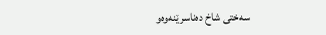سه‌‌ختی شاخ ده‌‌ناسرێنه‌‌وه‌‌و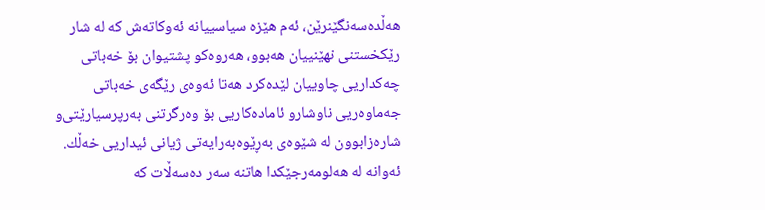هه‌‌ڵده‌‌سه‌‌نگێنرێن، ئه‌‌م هێزه‌‌ سیاسییانه‌‌ ئه‌‌وكاته‌ش كه‌‌ له‌‌ شار رێكخستنی نهێنییان هه‌‌بوو، هه‌‌روه‌‌كو پشتیوان بۆ خه‌‌باتی چه‌‌كداریی چاوییان لێده‌‌كرد هه‌‌تا ئه‌‌وه‌‌ی رێگه‌ی خه‌‌باتی جه‌‌ماوه‌‌ریی ناوشارو ئاماده‌‌كاریی بۆ وه‌‌رگرتنی به‌‌رپرسیارێتی‌و شاره‌‌زابوون له‌‌ شێوه‌‌ی به‌‌ڕێوه‌‌به‌‌رایه‌‌تی ژیانی ئیداریی خه‌‌ڵك. ئه‌‌وانه‌‌ له‌‌ هه‌‌لومه‌‌رجێكدا هاتنه‌‌ سه‌‌ر ده‌‌سه‌‌ڵات كه‌‌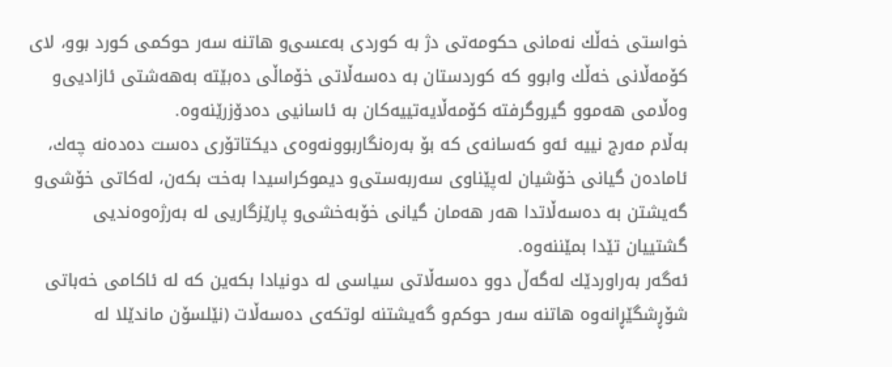خواستی خه‌‌ڵك نه‌‌مانی حكومه‌‌تی دژ به‌ ‌كوردی به‌‌عسی‌‌و هاتنه‌ ‌سه‌‌ر حوكمی كورد بوو، لای كۆمه‌‌ڵانی خه‌‌ڵك وابوو كه‌‌ كوردستان به‌‌ ده‌‌سه‌‌ڵاتی خۆماڵی ده‌‌بێته‌‌ به‌‌هه‌‌شتی ئازادیی‌و وه‌‌ڵامی هه‌‌موو گیروگرفته‌‌ كۆمه‌‌ڵایه‌‌تییه‌‌كان به‌‌ ئاسانیی ده‌‌دۆزرێنه‌‌وه‌‌.
به‌‌ڵام مه‌رج نییه‌‌ ئه‌‌و كه‌‌سانه‌‌ی كه‌‌ بۆ به‌‌ره‌‌نگاربوونه‌‌وه‌‌ی دیكتاتۆری ده‌‌ست ده‌‌ده‌‌نه‌‌ چه‌‌ك، ئاماده‌‌ن گیانی خۆشیان له‌‌پێناوی سه‌‌ربه‌‌ستی‌و دیموكراسیدا به‌‌خت بكه‌‌ن، له‌‌كاتی خۆشی‌و گه‌‌یشتن به‌‌ ده‌‌سه‌‌ڵاتدا هه‌‌ر هه‌‌مان گیانی خۆبه‌‌خشی‌و پارێزگاریی له‌‌ به‌‌رژه‌‌وه‌‌ندیی گشتییان تێدا بمێننه‌‌وه‌‌.
ئه‌‌گه‌‌ر به‌‌راوردێك له‌‌گه‌‌ڵ‌ دوو ده‌‌سه‌‌ڵاتی سیاسی له‌‌ دونیادا بكه‌‌ین كه‌‌ له‌‌ ئاكامی خه‌‌باتی شۆڕشگێڕانه‌‌وه‌‌ هاتنه‌‌ سه‌‌ر حوكم‌و گه‌‌یشتنه‌‌ لوتكه‌‌ی ده‌‌سه‌‌ڵات (نێلسۆن ماندێلا له‌‌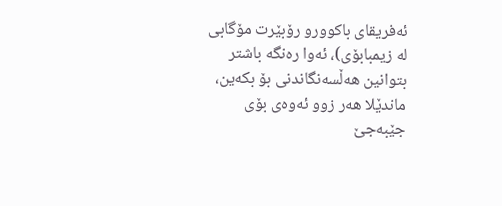ئه‌‌فریقای باكوورو رۆبێرت مۆگابی‌ له‌‌ زیمبابۆی‌‌)، ئه‌‌وا ره‌‌نگه‌‌ باشتر بتوانین هه‌‌ڵسه‌‌نگاندنی بۆ بكه‌‌ین، ماندێلا هه‌‌ر زوو ئه‌‌وه‌‌ی بۆی جێبه‌‌جێ‌‌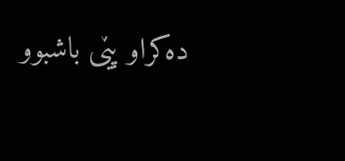ده‌‌كراو پێی باشبوو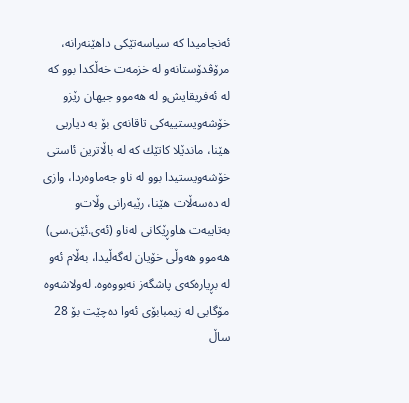ئه‌‌نجامیدا كه‌‌ سیاسه‌‌تێكی داهێنه‌‌رانه‌‌، مرۆڤدۆستانه‌‌‌و له‌ ‌خزمه‌‌ت خه‌‌ڵكدا بوو كه‌‌ له‌‌ ئه‌‌فریقایش‌و له‌‌ هه‌‌موو جیهان رێزو خۆشه‌‌ویستییه‌‌كی تاقانه‌‌ی بۆ به‌ ‌دیاریی هێنا، ماندێلا كاتێك كه‌‌ له‌‌ باڵاترین ئاستی خۆشه‌‌ویستیدا بوو له‌‌ ناو جه‌‌ماوه‌‌ردا، وازی له‌‌ ده‌‌سه‌‌ڵات هێنا، رێبه‌‌رانی وڵات‌و به‌‌تایبه‌‌ت هاوڕێكانی له‌‌ناو (ئه‌‌ی.ئێن.سی) هه‌‌موو هه‌‌وڵی خۆیان له‌‌گه‌‌ڵیدا، به‌‌ڵام ئه‌‌و له‌‌ بڕیاره‌‌كه‌‌ی پاشگه‌‌ز نه‌‌بووه‌‌وه‌‌. له‌‌ولاشه‌‌وه‌‌ مۆگابی‌ له‌‌ زیمبابۆی‌‌ ئه‌‌وا ده‌‌چێت بۆ 28 ساڵ‌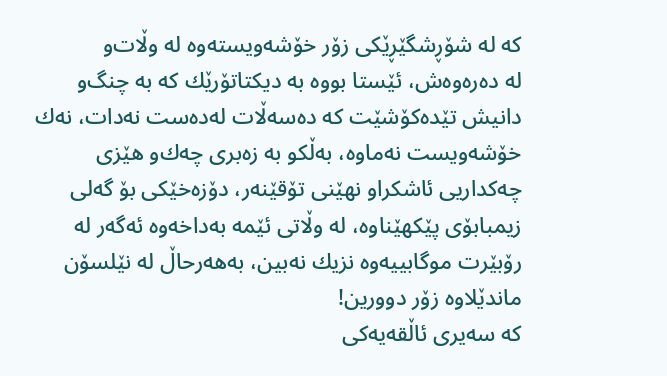كه‌‌ له‌‌ شۆڕشگێڕێكی زۆر خۆشه‌‌ویسته‌‌وه‌‌ له‌ ‌وڵات‌و له‌ ‌ده‌‌ره‌‌وه‌‌ش، ئێستا بووه‌‌ به‌‌ دیكتاتۆرێك كه‌‌ به‌‌ چنگ‌و دانیش تێده‌‌كۆشێت كه‌‌ ده‌‌سه‌‌ڵات له‌‌ده‌‌ست نه‌‌دات، نه‌‌ك خۆشه‌‌ویست نه‌‌ماوه‌،‌ به‌‌ڵكو به‌‌ زه‌‌بری چه‌‌ك‌و هێزی چه‌‌كداریی ئاشكراو نهێنی تۆقێنه‌‌ر، دۆزه‌‌خێكی بۆ گه‌‌لی زیمبابۆی‌‌ پێكهێناوه‌‌، له‌ ‌وڵاتی ئێمه‌‌ به‌‌داخه‌‌وه‌‌ ئه‌‌گه‌‌ر له‌‌ رۆبێرت موگابییه‌‌وه‌‌ نزیك نه‌‌بین، به‌‌هه‌‌رحاڵ‌ له‌‌ نێلسۆن ماندێلاوه‌ زۆر‌ دوورین!
كه‌‌ سه‌‌یری ئاڵقه‌‌یه‌‌كی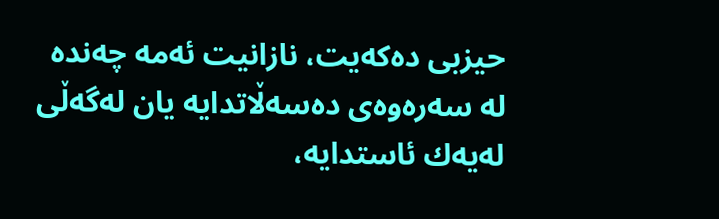حیزبی ده‌‌كه‌‌یت، نازانیت ئه‌‌مه‌‌ چه‌‌نده‌‌ له‌ ‌سه‌‌ره‌‌وه‌‌ی ده‌‌سه‌‌ڵاتدایه‌‌ یان له‌‌گه‌‌ڵی له‌‌یه‌‌ك ئاستدایه‌‌،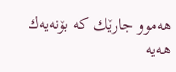هه‌‌موو جارێك كه‌‌ بۆنه‌‌یه‌‌ك هه‌‌یه‌‌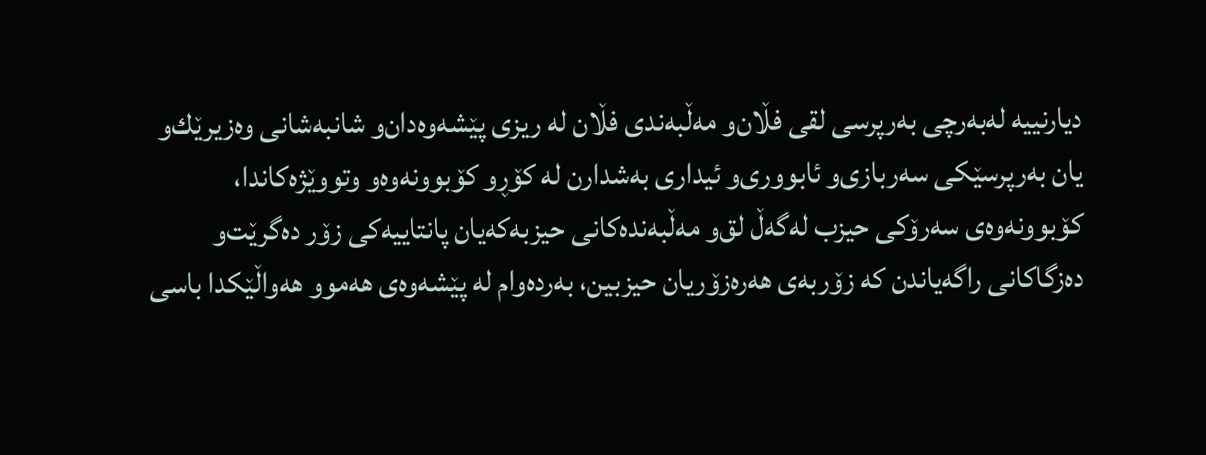دیارنییه‌‌ له‌‌به‌‌رچی به‌‌رپرسی لقی فڵان‌و مه‌‌ڵبه‌‌ندی فڵان له‌‌ ریزی پێشه‌‌وه‌‌دان‌و شانبه‌‌شانی وه‌‌زیرێك‌و یان به‌‌رپرسێكی سه‌‌ربازی‌و ئابووری‌و ئیداری به‌‌شدارن له‌‌ كۆڕو كۆبوونه‌‌وه‌‌و وتووێژه‌‌كاندا، كۆبوونه‌‌وه‌‌ی سه‌‌رۆكی حیزب له‌‌گه‌‌ڵ‌ لق‌و مه‌‌ڵبه‌‌نده‌‌كانی حیزبه‌‌كه‌‌یان پانتاییه‌‌كی زۆر ده‌‌گرێت‌و ده‌‌زگاكانی راگه‌‌یاندن كه‌‌ زۆربه‌‌ی هه‌‌ره‌‌زۆریان حیزبین، به‌‌رده‌‌وام له‌‌ پێشه‌‌وه‌‌ی هه‌‌موو هه‌‌واڵێكدا باسی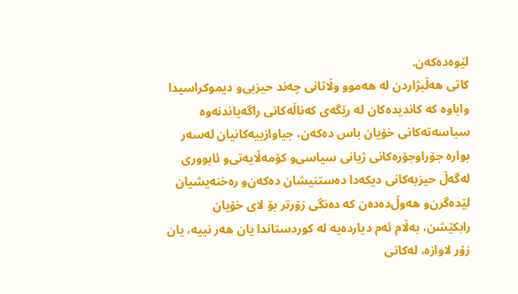لێوه‌‌ده‌‌كه‌‌ن.
كاتی هه‌‌ڵبژاردن له‌‌ هه‌‌موو وڵاتانی چه‌‌ند حیزبی‌و دیموكراسیدا واباوه‌‌ كه‌‌ كاندیده‌كان له‌‌ رێگه‌ی كه‌ناڵه‌‌كانی راگه‌‌یاندنه‌‌وه‌‌ سیاسه‌‌ته‌‌كانی خۆیان باس ده‌‌كه‌‌ن، جیاوازییه‌‌كانیان له‌‌سه‌‌ر بواره‌‌ جۆراوجۆره‌‌كانی ژیانی سیاسی‌و كۆمه‌‌ڵایه‌‌تی‌و ئابووری له‌‌گه‌‌ڵ‌ حیزبه‌‌كانی دیكه‌‌دا ده‌‌ستنیشان ده‌‌كه‌‌ن‌و ره‌‌خنه‌‌یشیان لێده‌‌گرن‌و هه‌‌وڵ‌ده‌‌ده‌‌ن كه‌‌ ده‌‌نگی زۆرتر بۆ لای خۆیان رابكێشن، به‌‌ڵام ئه‌‌م دیارده‌‌یه‌‌ له‌ ‌كوردستاندا یان هه‌‌ر نییه‌‌، یان زۆر لاوازه‌‌، له‌‌كاتی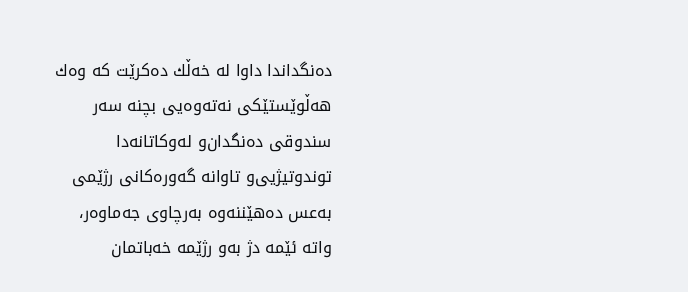ده‌‌نگداندا داوا له‌‌ خه‌‌ڵك ده‌‌كرێت كه‌‌ وه‌‌ك هه‌‌ڵوێستێكی نه‌‌ته‌‌وه‌‌یی بچنه‌‌ سه‌‌ر سندوقی ده‌‌نگدان‌و له‌‌وكاتانه‌‌دا توندوتیژیی‌و تاوانه‌‌ گه‌‌وره‌‌كانی رژێمی به‌‌عس ده‌هێننه‌‌وه‌‌ به‌‌رچاوی جه‌‌ماوه‌‌ر، واته‌‌ ئێمه‌‌ دژ به‌‌و رژێمه‌‌ خه‌‌باتمان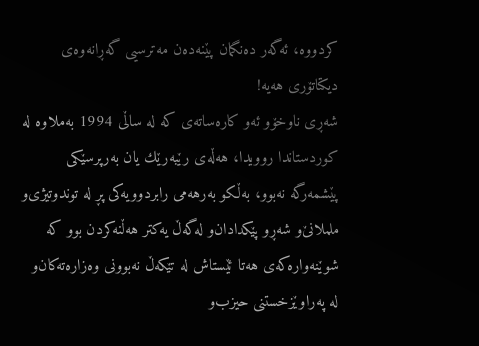كردووه‌‌، ئه‌‌گه‌‌ر ده‌‌نگمان پێنه‌‌ده‌‌ن مه‌‌ترسیی گه‌‌ڕانه‌‌وه‌‌ی دیكتاتۆری هه‌‌یه‌‌!
شه‌‌ڕی ناوخۆو ئه‌‌و كاره‌‌ساته‌‌ی كه‌‌ له‌‌ ساڵی 1994 به‌‌ملاوه‌‌ له‌‌ كوردستاندا روویدا، هه‌‌ڵه‌‌ی رێبه‌‌رێك یان به‌‌رپرسێكی پێشمه‌‌رگه‌‌ نه‌‌بوو، به‌‌ڵكو به‌‌رهه‌‌می رابردوویه‌‌كی پڕ له‌‌ توندوتیژی‌و ململانێ‌‌و شه‌‌ڕو پێكدادان‌و له‌‌گه‌‌ڵ‌ یه‌‌كتر هه‌‌ڵنه‌‌كردن بوو كه‌‌ شوێنه‌‌واره‌‌كه‌‌ی هه‌‌تا ئێستاش له‌‌ تێكه‌‌ڵ‌ نه‌‌بوونی وه‌‌زاره‌‌ته‌‌كان‌و له‌ ‌په‌‌راوێزخستنی حیزب‌و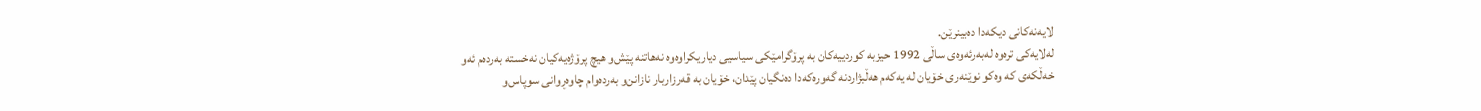لایه‌‌نه‌‌كانی دیكه‌‌دا ده‌‌بینرێن.
له‌‌لایه‌‌كی تره‌‌وه‌‌ له‌‌به‌‌رئه‌‌وه‌‌ی ساڵی 1992 حیزبه‌ ‌كوردییه‌‌كان به‌‌ پرۆگرامێكی سیاسیی دیاریكراوه‌‌وه‌‌ نه‌‌هاتنه‌‌ پێش‌و هیچ پرۆژه‌‌یه‌‌كیان نه‌‌خسته‌‌ به‌‌رده‌‌م ئه‌‌و خه‌‌ڵكه‌‌ی كه‌‌ وه‌‌كو نوێنه‌‌ری خۆیان له‌‌ یه‌‌كه‌‌م هه‌‌ڵبژاردنه‌‌ گه‌‌وره‌‌كه‌‌دا ده‌‌نگیان پێدان، خۆیان به‌‌ قه‌‌رزاربار نازانن‌و به‌‌رده‌‌وام چاوه‌‌ڕوانی سوپاس‌و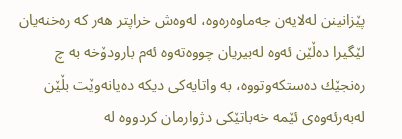پێزانینن له‌‌لایه‌‌ن جه‌‌ماوه‌‌ره‌‌وه‌‌، له‌‌وه‌‌ش خراپتر هه‌‌ر كه‌‌ ره‌‌خنه‌‌یان لێگیرا ده‌‌ڵێن ئه‌‌وه‌‌ له‌‌بیریان چووه‌‌ته‌‌وه‌‌ ئه‌‌م بارودۆخه‌‌ به‌‌ چ ره‌‌نجێك ده‌‌ستكه‌‌وتووه‌‌، به‌‌ واتایه‌‌كی دیكه‌‌ ده‌‌یانه‌‌وێت بڵێن له‌‌به‌‌رئه‌‌وه‌‌ی ئێمه‌‌ خه‌‌باتێكی دژوارمان كردووه‌‌ له‌‌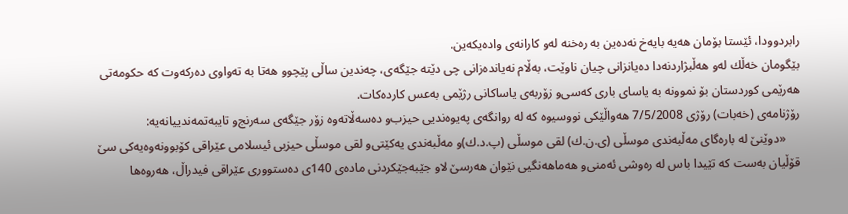رابردوودا، ئێستا بۆمان هه‌‌یه‌‌ بایه‌‌خ نه‌‌ده‌‌ین به‌‌ ره‌‌خنه‌‌ له‌‌و كارانه‌‌ی واده‌‌یكه‌‌ین.
بێگومان خه‌‌ڵك له‌‌و هه‌‌ڵبژاردنه‌‌دا ده‌‌یانزانی چیان ناوێت، به‌‌ڵام نه‌‌یانده‌‌زانی چی دێته‌‌ جێگه‌ی، چه‌‌ندین ساڵی پێچوو هه‌‌تا به‌‌ ته‌‌واوی ده‌‌ركه‌‌وت كه‌‌ حكومه‌‌تی هه‌‌رێمی كوردستان بۆ نموونه‌‌ به‌‌ یاسای باری كه‌‌سی‌و زۆربه‌‌ی یاساكانی رژێمی به‌‌عس كارده‌‌كات.
رۆژنامه‌‌ی (خه‌‌بات) رۆژی 7/5/2008 هه‌‌واڵێكی نووسیوه‌‌ كه‌‌ له‌‌ روانگه‌‌ی په‌‌یوه‌‌ندیی حیزب‌و ده‌‌سه‌‌ڵاته‌‌وه‌‌ زۆر جێگه‌ی سه‌‌رنج‌و تایبه‌‌تمه‌‌ندییانه‌‌یه‌‌:
     «دوێنێ‌ له‌‌ باره‌‌گای مه‌‌ڵبه‌‌ندی موسڵی (ی.ن.ك) لقی موسڵی (پ.د.ك)و مه‌‌ڵبه‌‌ندی یه‌‌كێتی‌و لقی موسڵی حیزبی ئیسلامی عێراقی كۆبوونه‌‌وه‌‌یه‌‌كی سێ‌ قۆڵیان به‌‌ست كه‌‌ تێیدا باس له‌‌ ره‌‌وشی ئه‌‌منی‌و هه‌‌ماهه‌‌نگیی نێوان هه‌‌رسێ‌ لاو جێبه‌‌جێكردنی ماده‌‌ی 140ی‌ ده‌‌ستووری عێراقی فیدراڵ‌، هه‌‌روه‌‌ها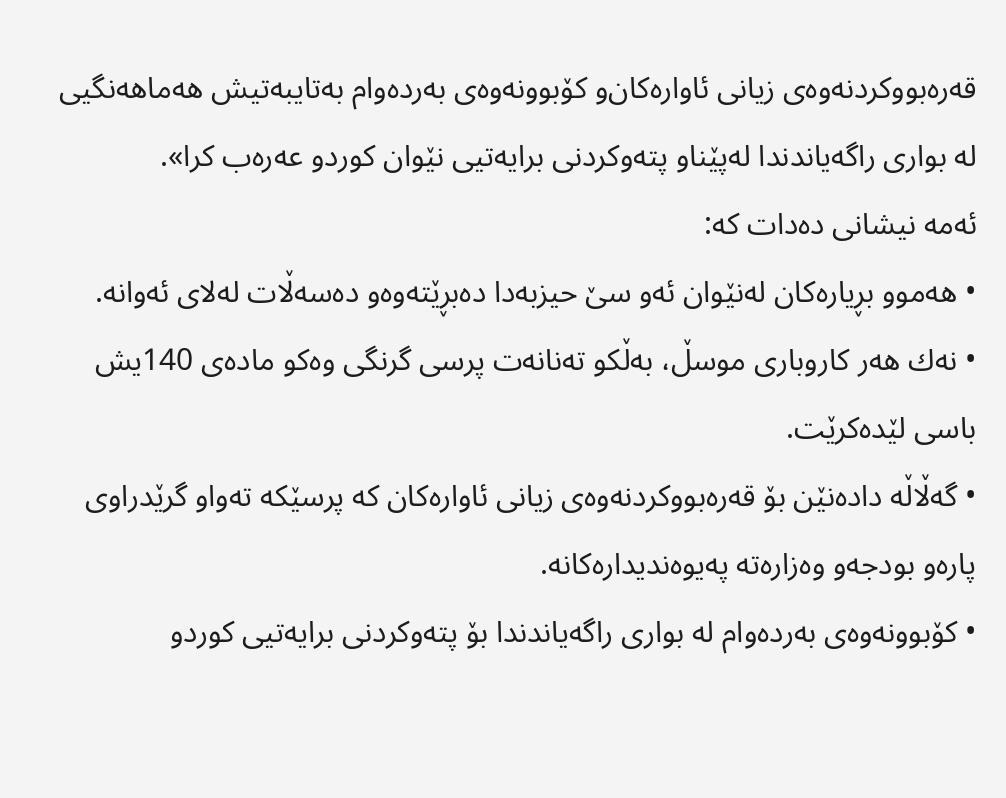قه‌‌ره‌‌بووكردنه‌‌وه‌‌ی زیانی ئاواره‌‌كان‌و كۆبوونه‌‌وه‌‌ی به‌‌رده‌‌وام به‌‌تایبه‌‌تیش هه‌‌ماهه‌‌نگیی له‌‌ بواری راگه‌‌یاندندا له‌‌پێناو پته‌‌وكردنی برایه‌‌تیی نێوان كوردو عه‌‌ره‌‌ب كرا».
ئه‌‌مه‌‌ نیشانی ده‌‌دات كه‌:
• هه‌‌موو بڕیاره‌‌كان له‌‌نێوان ئه‌‌و سێ‌ حیزبه‌‌دا ده‌‌بڕێته‌‌وه‌‌و ده‌‌سه‌‌ڵات له‌‌لای ئه‌‌وانه‌‌.
• نه‌‌ك هه‌‌ر كاروباری موسڵ‌، به‌‌ڵكو ته‌‌نانه‌‌ت پرسی گرنگی وه‌‌كو ماده‌‌ی 140یش باسی لێده‌‌كرێت.
• گه‌‌ڵاڵه‌‌ داده‌‌نێن بۆ قه‌‌ره‌‌بووكردنه‌‌وه‌‌ی زیانی ئاواره‌‌كان كه‌‌ پرسێكه‌‌ ته‌‌واو گرێدراوی پاره‌‌و بودجه‌‌و وه‌‌زاره‌‌ته‌‌ په‌‌یوه‌‌ندیداره‌‌كانه‌.
• كۆبوونه‌‌وه‌‌ی به‌‌رده‌‌وام له‌‌ بواری راگه‌‌یاندندا بۆ پته‌‌وكردنی برایه‌‌تیی كوردو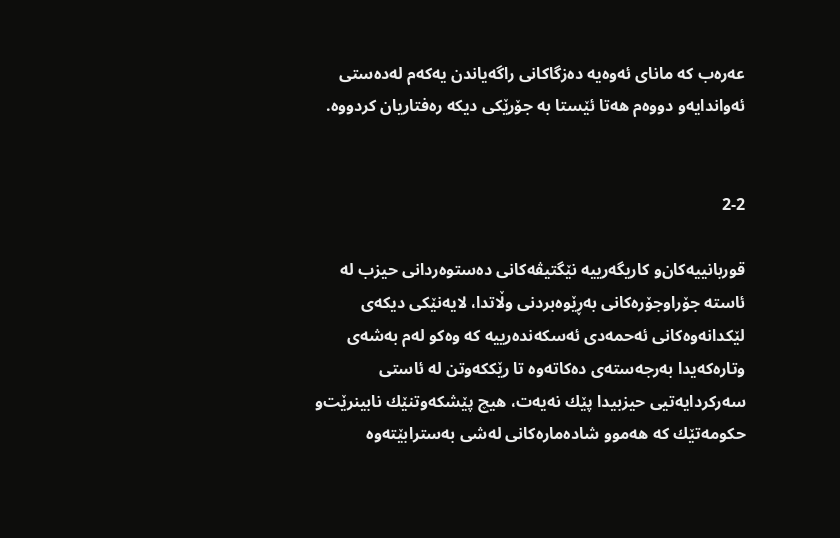عه‌‌ره‌‌ب كه‌‌ مانای ئه‌‌وه‌‌یه‌‌ ده‌‌زگاكانی راگه‌‌یاندن یه‌‌كه‌‌م له‌‌ده‌‌ستی ئه‌‌واندایه‌‌و دووه‌‌م هه‌‌تا ئێستا به‌‌ جۆرێكی دیكه‌‌ ره‌‌فتاریان كردووه‌‌.


2-2

قوربانییه‌كان‌و كاریگه‌رییه‌ نێگتیڤه‌كانی ده‌ستوه‌ردانی حیزب له‌ ئاسته‌ جۆراوجۆره‌كانی به‌ڕێوه‌بردنی وڵاتدا، لایه‌نێكی دیكه‌ی لێكدانه‌وه‌كانی ئه‌حمه‌دی ئه‌سكه‌نده‌رییه‌ كه‌ وه‌كو له‌م به‌شه‌ی وتاره‌كه‌یدا به‌رجه‌سته‌ی ده‌كاته‌وه‌ ‌تا رێككه‌‌وتن له‌‌ ئاستی سه‌‌ركردایه‌‌تیی حیزبیدا پێك نه‌‌یه‌‌ت، هیچ پێشكه‌‌وتنێك نابینرێت‌و حكومه‌‌تێك كه‌‌ هه‌‌موو شاده‌‌ماره‌‌كانی له‌‌شی به‌‌سترابێته‌‌وه‌‌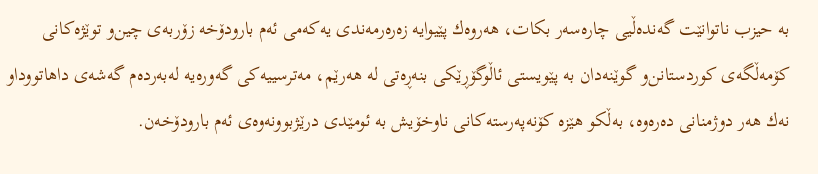به‌‌ حیزب‌ نا‌توانێت گه‌‌نده‌‌ڵیی چاره‌‌سه‌‌ر بكات، هه‌روه‌ك پێیوایه‌ زه‌‌ره‌‌رمه‌‌ندی یه‌‌كه‌‌می ئه‌‌م بارودۆخه‌‌ زۆربه‌‌ی چین‌و توێژه‌‌كانی كۆمه‌‌ڵگه‌ی كوردستانن‌و گوێنه‌‌دان به‌ پێویستی ئاڵوگۆڕێكی بنه‌‌ڕه‌‌تی له‌ هه‌رێم، مه‌‌ترسییه‌‌كی گه‌‌وره‌‌یه‌‌ له‌‌به‌‌رده‌‌م گه‌‌شه‌‌ی داهاتووداو نه‌‌ك هه‌‌ر دوژمنانی ده‌‌ره‌‌وه‌‌، به‌‌ڵكو هێزه‌‌ كۆنه‌‌په‌‌رسته‌‌كانی ناوخۆیش به‌‌ ئومێدی درێژبوونه‌‌وه‌‌ی ئه‌‌م بارودۆخه‌‌ن.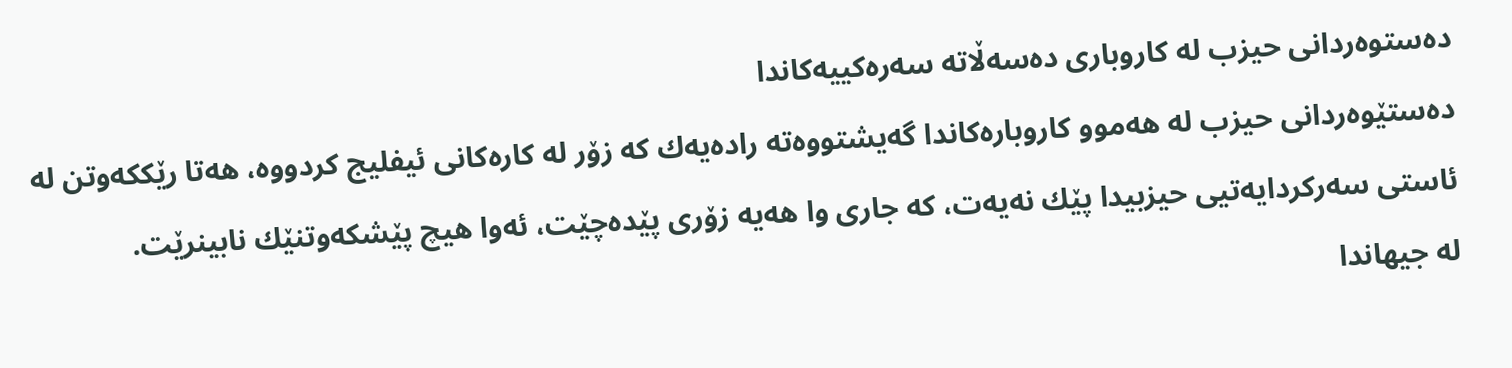ده‌‌ستوه‌‌ردانی حیزب له‌ ‌كاروباری ده‌‌سه‌‌ڵاته‌ سه‌ره‌كییه‌‌كاندا
ده‌‌ستێوه‌ر‌دانی حیزب له‌‌ هه‌‌موو كاروباره‌‌كاندا گه‌‌یشتووه‌‌ته‌‌ راده‌‌یه‌‌ك كه‌‌ زۆر له‌ ‌كاره‌‌كانی ئیفلیج كردووه‌، هه‌‌تا رێككه‌‌وتن له‌‌ ئاستی سه‌‌ركردایه‌‌تیی حیزبیدا پێك نه‌‌یه‌‌ت، كه‌‌ جاری وا هه‌‌یه‌‌ زۆری پێده‌‌چێت، ئه‌‌وا هیچ پێشكه‌‌وتنێك نابینرێت.
له‌‌ جیهاندا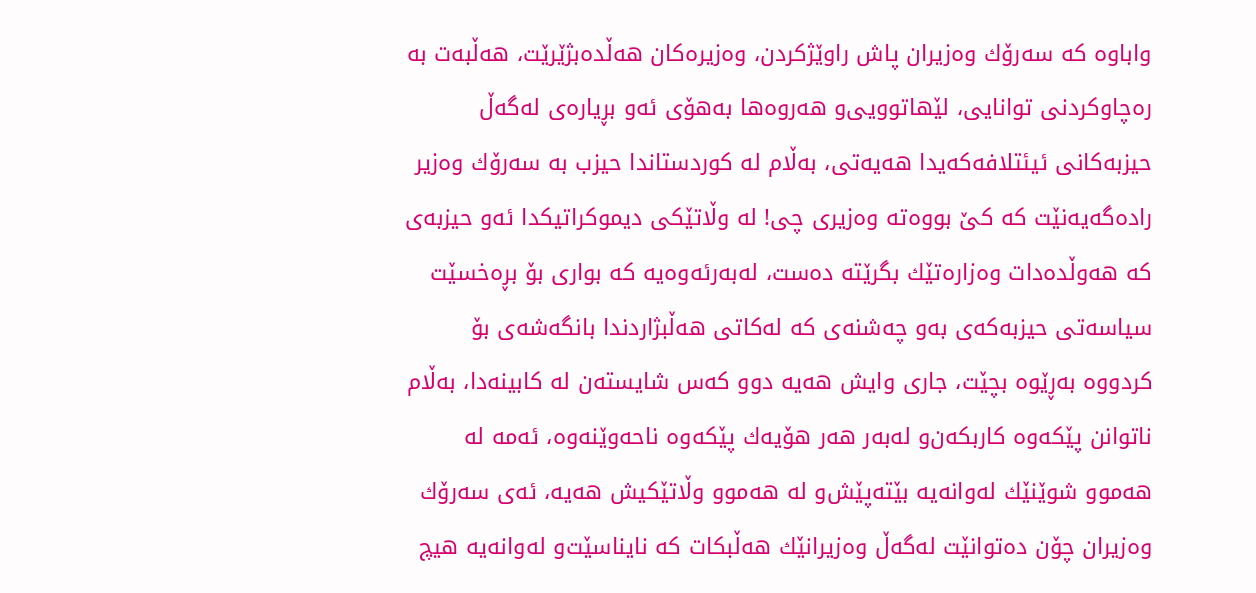واباوه‌‌ كه‌‌ سه‌‌رۆ‌ك وه‌‌زیران پاش راوێژكردن، وه‌‌زیره‌‌كان هه‌‌ڵده‌‌بژێرێت، هه‌‌ڵبه‌‌ت به‌‌ ره‌‌چاوكردنی توانایی، لێهاتوویی‌و هه‌‌روه‌‌ها به‌‌هۆی ئه‌‌و بڕیاره‌‌ی له‌‌گه‌‌ڵ‌ حیزبه‌‌كانی ئیئتلافه‌‌كه‌‌یدا هه‌‌یه‌‌تی، به‌‌ڵام له‌‌ كوردستاندا حیزب به‌‌ سه‌‌رۆ‌ك وه‌‌زیر راده‌‌گه‌‌یه‌‌نێت كه‌‌ كێ‌ بووه‌‌ته‌‌ وه‌‌زیری چی! له‌‌ وڵاتێكی دیموكراتیكدا ئه‌‌و حیزبه‌‌ی كه‌‌ هه‌‌وڵده‌‌دات وه‌‌زاره‌‌تێك بگرێته‌ ‌ده‌‌ست، له‌‌به‌‌رئه‌‌وه‌‌یه‌‌ كه‌‌ بواری بۆ بڕه‌‌خسێت سیاسه‌‌تی حیزبه‌‌كه‌‌ی به‌‌و چه‌‌شنه‌‌ی كه‌‌ له‌‌كاتی هه‌‌ڵبژاردندا بانگه‌‌شه‌‌ی بۆ كردووه‌‌ به‌‌ڕێوه‌ ‌بچێت، جاری وایش هه‌‌یه‌‌ دوو كه‌‌س شایسته‌‌ن له‌‌ كابینه‌‌دا، به‌‌ڵام ناتوانن پێكه‌‌وه‌‌ كاربكه‌‌ن‌و له‌‌به‌‌ر هه‌‌ر هۆیه‌‌ك پێكه‌‌وه‌‌ ناحه‌‌وێنه‌‌وه‌‌، ئه‌‌مه‌‌ له‌‌ هه‌‌موو شوێنێك له‌‌وانه‌‌یه‌‌ بێته‌‌پێش‌و له‌‌ هه‌‌موو وڵاتێكیش هه‌‌یه‌‌، ئه‌‌ی سه‌‌رۆ‌ك وه‌‌زیران چۆن ده‌‌توانێت له‌‌گه‌‌ڵ‌ وه‌‌زیرانێك هه‌‌ڵبكات كه‌‌ نایناسێت‌و له‌‌وانه‌‌یه‌‌ هیچ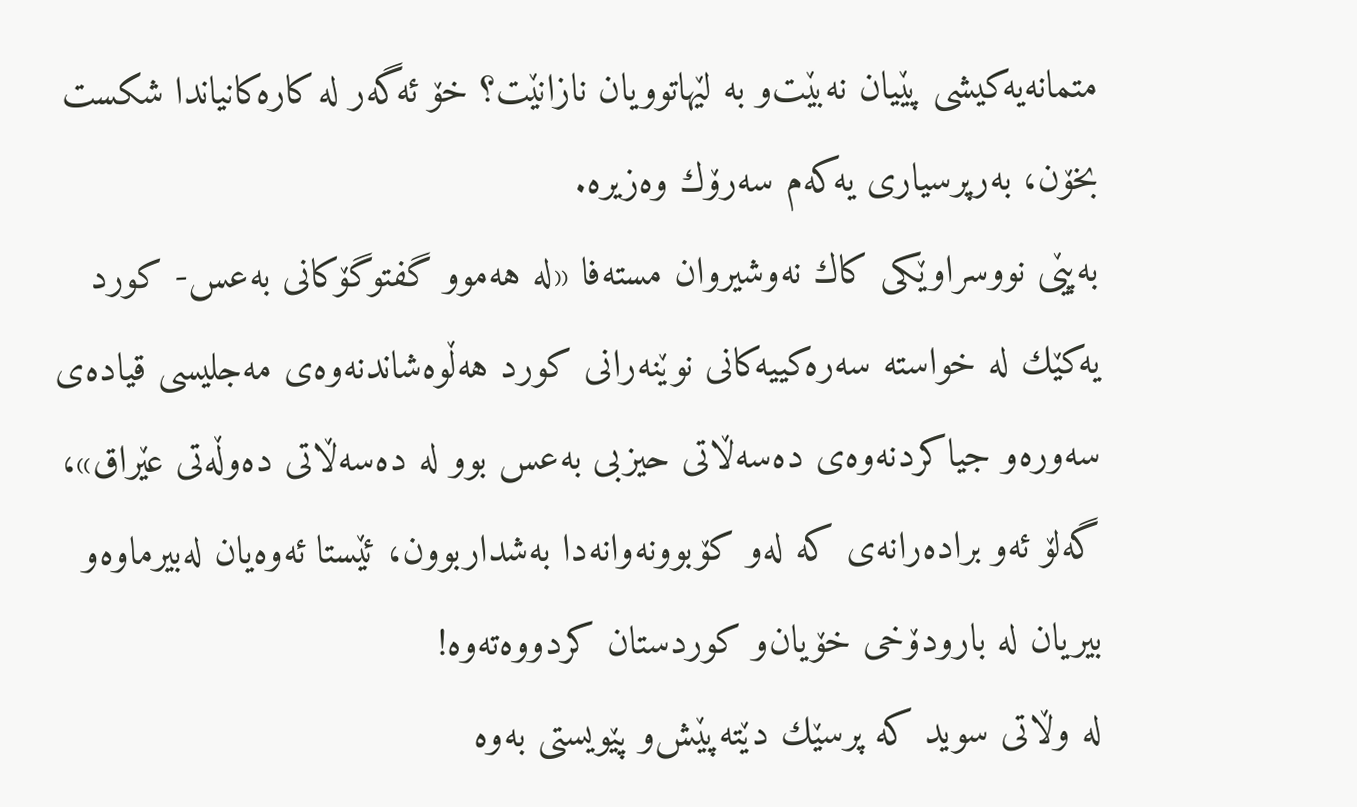متمانه‌‌یه‌‌كیشی پێیان نه‌‌بێت‌و به‌‌ لێهاتوویان نازانێت؟ خۆ ئه‌‌گه‌‌ر له‌‌ كاره‌‌كانیاندا شكست بخۆن، به‌‌رپرسیاری یه‌‌كه‌‌م سه‌‌رۆ‌ك وه‌‌زیره‌.
به‌‌پێی نووسراوێكی كاك نه‌‌وشیروان مسته‌‌فا «له‌‌ هه‌‌موو گفتوگۆكانی به‌‌عس- كورد یه‌‌كێك له‌‌ خواسته‌ ‌سه‌‌ره‌‌كییه‌‌‌كانی نوێنه‌‌رانی كورد هه‌‌ڵوه‌‌شاندنه‌‌وه‌‌ی مه‌‌جلیسی قیاده‌‌ی سه‌‌وره‌‌و جیاكردنه‌‌وه‌‌ی ده‌‌سه‌‌ڵاتی حیزبی به‌‌عس بوو له‌‌ ده‌‌سه‌‌ڵاتی ده‌‌وڵه‌‌تی عێراق»، گه‌‌لۆ ئه‌‌و براده‌‌رانه‌‌ی كه‌‌ له‌‌و كۆبوونه‌‌وانه‌‌دا به‌‌شداربوون، ئێستا ئه‌‌وه‌‌یان له‌‌بیرماوه‌‌و بیریان له‌‌ بارودۆخی خۆیان‌و كوردستان كردووه‌‌ته‌‌وه‌‌!
له‌ ‌وڵاتی سوید كه‌‌ پرسێك دێته‌‌پێش‌و پێویستی به‌‌وه‌‌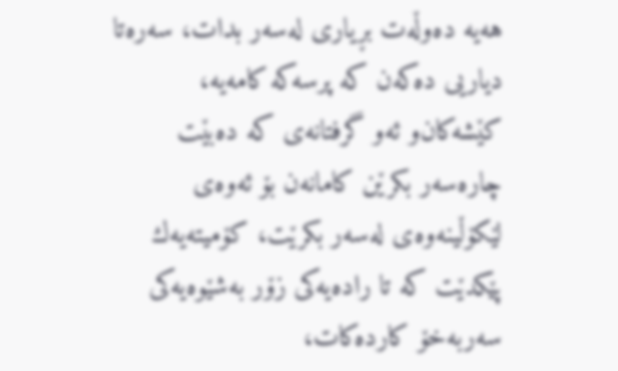هه‌‌یه‌‌ ده‌‌وڵه‌‌ت بڕیاری له‌‌سه‌‌ر بدات، سه‌‌ره‌‌تا دیاریی ده‌‌كه‌‌ن كه‌‌ پرسه‌‌كه‌‌ كامه‌‌یه‌‌، كێشه‌‌كان‌و ئه‌‌و گرفتانه‌‌ی كه‌‌ ده‌‌بێت چاره‌‌سه‌‌ر بكرێن كامانه‌‌ن بۆ ئه‌‌وه‌‌ی لێكۆڵینه‌‌وه‌‌ی له‌‌سه‌‌ر بكرێت‌، كۆمیته‌‌یه‌‌ك پێكدێت كه‌‌ تا راده‌‌یه‌‌كی زۆر به‌‌شێوه‌‌یه‌‌كی سه‌‌ربه‌‌خۆ كارده‌‌كات،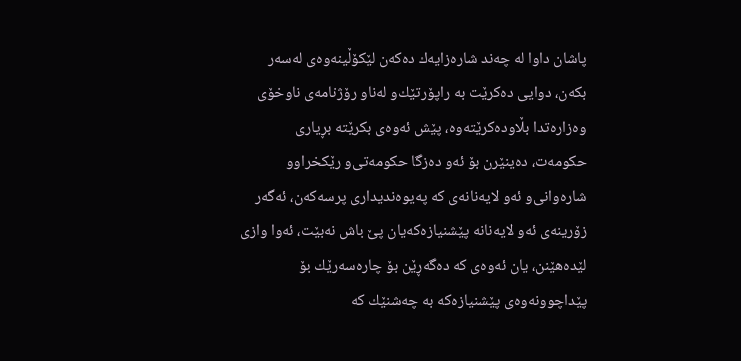پاشان داوا له‌‌ چه‌‌ند شاره‌‌زایه‌‌ك ده‌‌كه‌‌ن لێكۆڵینه‌‌وه‌‌ی له‌‌سه‌‌ر بكه‌‌ن، دوایی ده‌‌كرێت به‌‌ راپۆرتێك‌و له‌‌ناو رۆژنامه‌‌ی ناوخۆی وه‌‌زاره‌‌تدا بڵاوده‌‌كرێته‌‌وه‌‌، پێش ئه‌‌وه‌‌ی بكرێته‌‌ بڕیاری حكومه‌‌ت، ده‌‌ینێرن بۆ ئه‌‌و ده‌‌زگا حكومه‌‌تی‌و رێكخراو‌و شاره‌‌وانی‌و ئه‌و لایه‌نانه‌ی كه‌‌ په‌‌یوه‌‌ندیداری پرسه‌‌كه‌‌ن، ئه‌‌گه‌‌ر زۆرینه‌‌ی ئه‌‌و لایه‌‌نانه‌‌ پێشنیازه‌‌كه‌‌یان پێ‌ باش نه‌‌بێت، ئه‌‌وا وازی لێده‌‌هێنن، یان ئه‌‌وه‌‌ی كه‌ ده‌‌گه‌‌ڕێن بۆ چاره‌‌سه‌‌رێك بۆ پێداچوونه‌‌وه‌‌ی پێشنیازه‌‌كه‌‌ به‌ ‌چه‌‌شنێك كه‌‌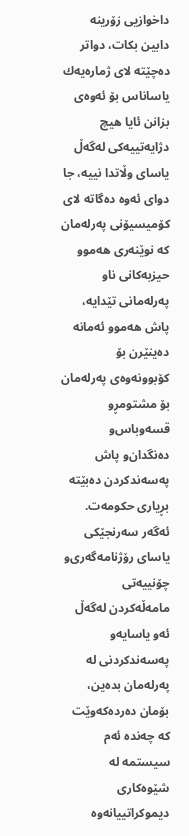داخوازیی زۆرینه‌‌ دابین بكات، دواتر ده‌‌چێته‌‌ لای ژماره‌‌یه‌‌ك یاساناس بۆ ئه‌وه‌ی بزانن ئایا هیچ دژایه‌‌تییه‌‌كی له‌‌گه‌‌ڵ‌ یاسای وڵاتدا نییه‌‌، جا دوای ئه‌‌وه‌‌ ده‌‌گاته‌‌ لای كۆمیسیۆنی په‌رله‌‌مان كه‌‌ نوێنه‌‌ری هه‌‌موو حیزبه‌‌كانی ناو په‌رله‌‌مانی تێدایه‌‌، پاش هه‌‌موو ئه‌‌مانه‌‌ ده‌‌ینێرن بۆ كۆبوونه‌‌وه‌‌ی په‌رله‌‌مان بۆ مشتومڕو قسه‌‌وباس‌و ده‌‌نگدان‌و پاش په‌‌سه‌‌ندكردن ده‌‌بێته‌‌ بڕیاری حكومه‌‌ت.
ئه‌‌گه‌‌ر سه‌‌رنجێكی یاسای رۆژنامه‌‌گه‌‌ری‌و چۆنییه‌‌تی مامه‌‌ڵه‌‌كردن له‌‌گه‌‌ڵ‌ ئه‌‌و یاسایه‌‌‌و په‌‌سه‌ندكردنی له‌‌ په‌رله‌‌مان بده‌‌ین، بۆمان ده‌‌رده‌‌كه‌‌وێت كه‌‌ چه‌‌نده‌‌ ئه‌‌م سیستمه‌‌ له‌‌ شێوه‌‌كاری دیموكراتییانه‌‌وه‌‌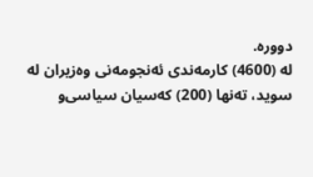دووره‌‌.
له‌‌ (4600) كارمه‌‌ندی ئه‌‌نجومه‌‌نی وه‌‌زیران له‌‌ سوید، ته‌‌نها (200) كه‌‌سیان سیاسی‌و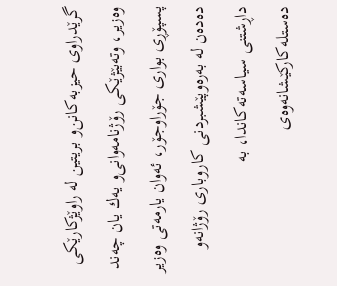گرێدراوی حیزبه‌‌كانن‌و بریتین له‌‌ راوێژكارێكی وه‌‌زیر، وته‌‌بێژێكی رۆژنامه‌‌وانی‌و یه‌‌ك یان چه‌‌ند پسپۆڕی بواری جۆراوجۆر، ئه‌‌وان یارمه‌‌تی وه‌‌زیر ده‌‌ده‌‌ن له‌‌ به‌‌ره‌‌وپێشبردنی كاروباری رۆژانه‌‌‌و داڕشتنی سیاسه‌‌ته‌‌كاندا، به‌‌ ده‌‌ستله‌‌كاركێشانه‌‌وه‌‌ی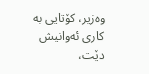وه‌‌زیر، كۆتایی به‌‌ كاری ئه‌‌وانیش دێت،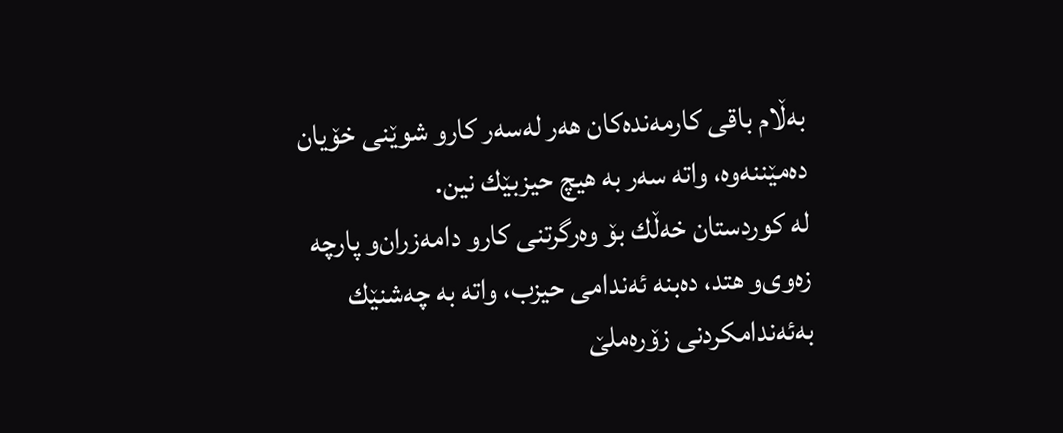به‌‌ڵام باقی كارمه‌‌نده‌‌كان هه‌‌ر له‌‌سه‌‌ر كارو شوێنی خۆیان ده‌‌مێننه‌‌وه‌‌، واته‌‌ سه‌‌ر به‌‌ هیچ حیزبێك نین.
له‌‌ كوردستان خه‌‌ڵك بۆ وه‌‌رگرتنی كارو دامه‌‌زران‌و پارچه‌‌ زه‌‌وی‌و هتد، ده‌‌بنه‌‌ ئه‌‌ندامی حیزب، واته‌‌ به‌‌ چه‌‌شنێك به‌‌ئه‌‌ندامكردنی زۆره‌‌ملێ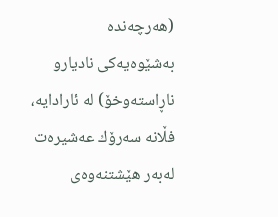(هه‌‌رچه‌‌نده‌ به‌‌شێوه‌‌یه‌‌كی نادیارو ناڕاسته‌‌وخۆ) له‌‌ ئارادایه‌‌، فڵانه‌‌ سه‌‌رۆك عه‌‌شیره‌‌ت له‌‌به‌‌ر هێشتنه‌‌وه‌‌ی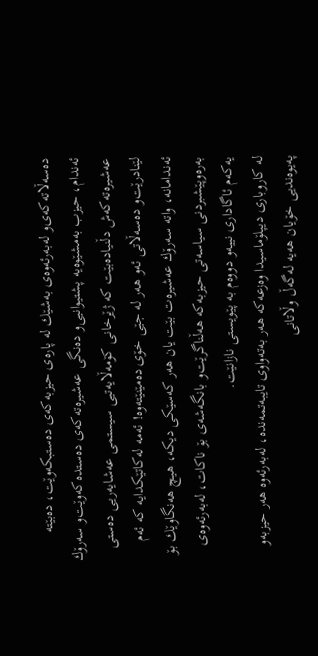ده‌‌سه‌‌ڵاته‌‌كه‌‌ی‌و له‌‌به‌‌رئه‌‌وه‌‌ی به‌‌شێك له‌‌ پاره‌‌ی حیزبه‌‌كه‌‌ی ده‌‌ستبكه‌‌وێت، ده‌‌بێته‌‌ ئه‌‌ندام، حیزب به‌‌مشێوه‌‌یه‌‌ پشتیوانیی‌و ده‌‌نگی عه‌‌شیره‌‌ته‌‌كه‌‌ی ده‌‌ستده‌‌كه‌‌وێت‌و سه‌‌رۆك عه‌‌شیره‌‌ته‌‌كه‌‌ش دڵنیاده‌‌بێت كه‌‌ ژێرخانی كۆمه‌‌ڵایه‌‌تیی سیستمی عه‌‌شایه‌ریی ده‌‌ستی لێنادرێت‌و ده‌‌سه‌‌ڵاتی ئه‌‌و هه‌‌ر له‌‌ جێی خۆی ده‌‌مێنێته‌‌وه‌‌! ئه‌‌مه‌‌ له‌‌كاتێكدایه‌‌ كه‌‌ ئه‌‌م ئه‌‌ندامانه‌‌، واته‌‌ سه‌‌رۆك عه‌‌شیره‌‌ت بێت یان هه‌‌ر كه‌‌سێكی دیكه‌‌، هیچ هه‌‌نگاوێك بۆ به‌‌ره‌‌وپێشبردنی سیاسه‌‌تی حیزبه‌‌كه‌‌ هه‌‌ڵناگرێت‌و بانگه‌‌شه‌‌ی بۆ ناكات، له‌‌به‌‌رئه‌‌وه‌‌ی یه‌‌كه‌‌م ئاگاداری نییه‌‌و دووه‌م به‌‌ پێویستی نازانێت.
له‌ ‌كاروباری دیپلۆماسیدا وه‌‌زعه‌‌كه‌‌ هه‌‌ر به‌‌ته‌‌واوی تایبه‌‌تمه‌‌نده‌،‌ له‌‌به‌‌رئه‌‌وه‌‌ هه‌‌ر حیزبه‌‌و په‌‌یوه‌‌ندیی خۆیان هه‌‌یه‌‌ له‌‌گه‌‌ڵ‌ وڵاتانی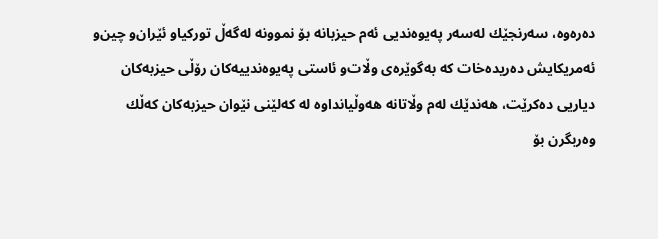ده‌‌ره‌‌وه‌‌، سه‌‌رنجێك له‌‌سه‌‌ر په‌‌یوه‌‌ندیی ئه‌‌م حیزبانه‌‌ بۆ نموونه‌‌ له‌‌گه‌‌ڵ‌ توركیاو ئێران‌و چین‌و ئه‌‌مریكایش ده‌‌ریده‌‌خات كه‌‌ به‌‌گوێره‌‌ی وڵات‌و ئاستی په‌‌یوه‌‌ندییه‌‌كان رۆڵی حیزبه‌‌كان دیاریی ده‌‌كرێت، هه‌ندێك له‌‌م وڵاتانه‌‌ هه‌‌وڵیانداوه‌‌ له‌‌ كه‌‌لێنی نێوان حیزبه‌‌كان كه‌‌ڵك وه‌‌ربگرن بۆ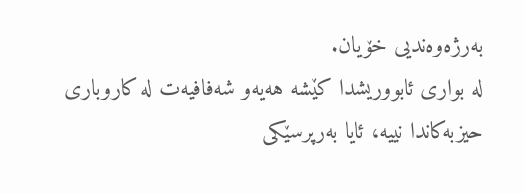به‌‌رژه‌‌وه‌‌ندیی خۆیان.
له‌‌ بواری ئابووریشدا كێشه‌‌ هه‌‌یه‌‌و شه‌‌فافیه‌‌ت له‌‌ كاروباری حیزبه‌‌كاندا نییه‌‌، ئایا به‌‌رپرسێكی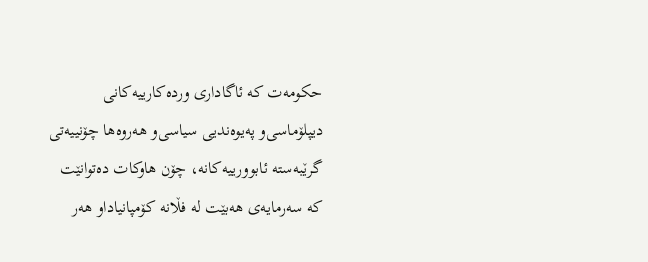حكومه‌‌ت كه‌‌ ئاگاداری ورده‌‌كارییه‌‌كانی دیپلۆماسی‌و په‌‌یوه‌‌ندیی سیاسی‌و هه‌‌روه‌‌ها چۆنییه‌‌تی گرێبه‌‌سته‌‌ ئابوورییه‌‌كانه‌‌، چۆن هاوكات ده‌‌توانێت كه‌‌ سه‌‌رمایه‌‌ی هه‌‌بێت له‌‌ فڵانه‌‌ كۆمپانیاداو هه‌‌ر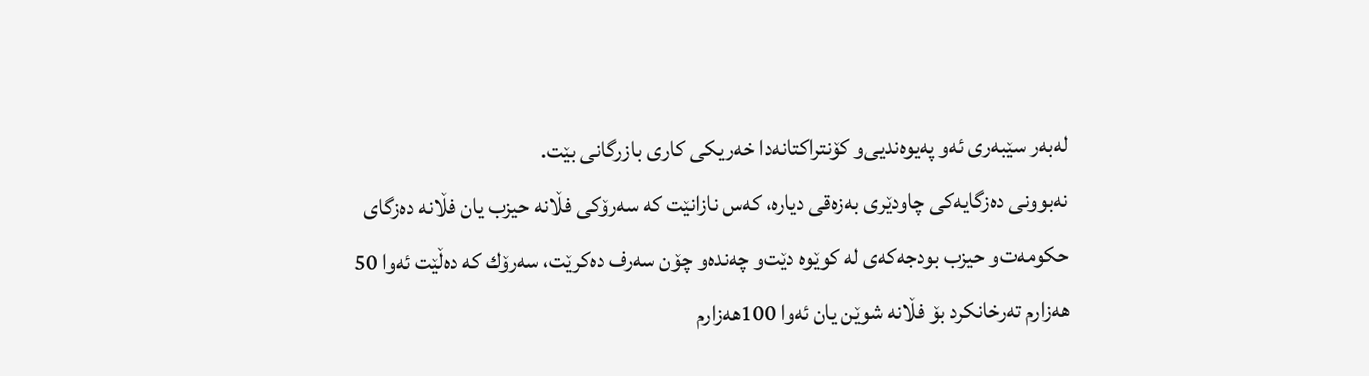له‌‌به‌‌ر سێبه‌‌ری ئه‌‌و په‌‌یوه‌‌ندیی‌و كۆنتراكتانه‌‌دا خه‌‌ریكی كاری بازرگانی بێت.
نه‌‌بوونی ده‌‌زگایه‌‌كی چاودێری به‌‌زه‌‌قی دیاره‌‌‌، كه‌‌س نازانێت كه‌‌ سه‌‌رۆكی فڵانه‌‌ حیزب یان فڵانه‌‌ ده‌‌زگای حكومه‌‌ت‌و حیزب بودجه‌‌كه‌‌ی له‌‌ كوێوه‌‌ دێت‌و چه‌‌نده‌‌‌و چۆن سه‌‌رف ده‌‌كرێت، سه‌‌رۆك كه‌‌ ده‌‌ڵێت ئه‌‌وا 50 هه‌‌زارم ته‌‌رخانكرد بۆ فڵانه‌‌ شوێن یان ئه‌‌وا 100هه‌‌زارم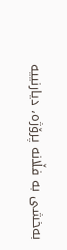به‌‌خشی به‌‌ فڵانه‌‌ پرۆژه‌‌، دیارنییه‌‌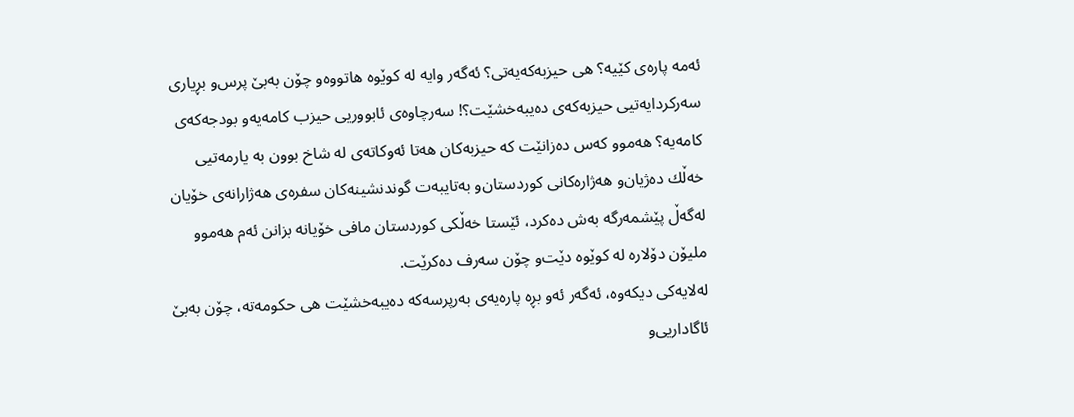ئه‌‌مه‌‌ پاره‌‌ی كێیه‌‌؟ هی حیزبه‌‌كه‌‌یه‌‌تی؟ ئه‌‌گه‌‌ر وایه‌‌ له‌‌ كوێوه‌‌ هاتووه‌‌و چۆن به‌‌بێ‌ پرس‌و بڕیاری سه‌‌ركردایه‌‌تیی حیزبه‌‌كه‌‌ی ده‌‌یبه‌‌خشێت؟! سه‌‌رچاوه‌‌ی ئابووریی حیزب كامه‌‌یه‌‌‌و بودجه‌‌كه‌‌ی كامه‌‌یه‌‌؟ هه‌‌موو كه‌‌س ده‌‌زانێت كه‌‌ حیزبه‌‌كان هه‌‌تا ئه‌‌وكاته‌‌ی له‌ ‌شاخ بوون به‌ ‌یارمه‌‌تیی خه‌‌ڵك ده‌‌ژیان‌و هه‌‌ژاره‌‌كانی كوردستان‌و به‌‌تایبه‌‌ت گوندنشینه‌‌كان سفره‌‌ی هه‌‌ژارانه‌‌ی خۆیان له‌‌گه‌‌ڵ‌ پێشمه‌‌رگه‌‌ به‌‌ش ده‌‌كرد، ئێستا خه‌‌ڵكی كوردستان مافی خۆیانه‌‌ بزانن ئه‌‌م هه‌‌موو ملیۆن دۆلاره‌‌ له‌‌ كوێوه‌‌ دێت‌و چۆن سه‌‌رف ده‌‌كرێت.
له‌‌لایه‌‌كی دیكه‌‌وه‌‌، ئه‌‌گه‌‌ر ئه‌‌و بڕه‌‌ پاره‌‌یه‌‌ی به‌رپرسه‌‌كه‌‌ ده‌‌یبه‌‌خشێت هی حكومه‌‌ته‌‌، چۆن به‌‌بێ‌ ئاگاداریی‌و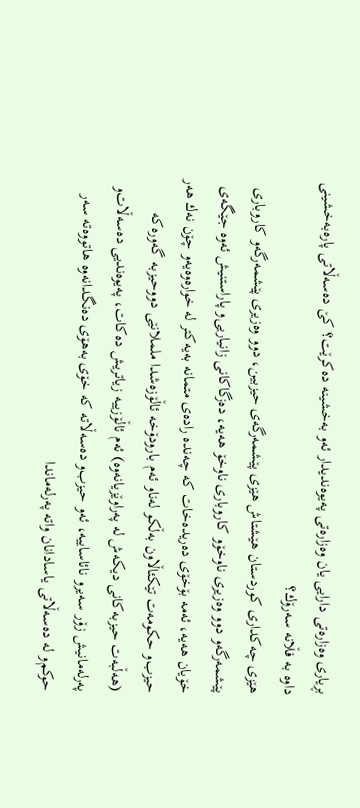بڕیاری وه‌‌زاره‌‌تی دارایی یان وه‌‌زاره‌‌تی په‌‌یوه‌‌ندیدار ئه‌‌و به‌‌خشینه‌‌ ده‌‌كرێت؟ كێ‌ ده‌‌سه‌‌ڵاتی پاره‌‌به‌‌خشینی داوه‌‌ به‌‌ فڵانه‌‌ سه‌‌رۆك؟
هێزی چه‌‌كداری كوردستان هێشتاش هێزی پێشمه‌‌رگه‌‌ی حیزبین، دوو وه‌‌زیری پێشمه‌‌رگه‌‌و كاروباری پێشمه‌‌رگه‌‌و دوو وه‌‌زیری ناوخۆو كاروباری ناوخۆ هه‌‌یه‌‌، ده‌‌زگاكانی زانیاریی‌و پاراستنیش ئه‌‌وه‌‌ جێگه‌ی خۆیان هه‌‌یه‌‌، ئه‌‌مه‌‌ بۆخۆی ده‌‌ریده‌‌خات كه‌‌ چه‌‌نده‌‌ راده‌‌ی متمانه‌‌ به‌‌یه‌‌كتر له‌ ‌خواره‌‌وه‌‌یه‌‌و چۆن نه‌‌ك هه‌‌ر حیزب‌و حكومه‌‌ت تێكئاڵاون به‌‌ڵكو له‌‌ناو ئه‌‌م بارودۆخه‌‌ ئاڵۆزه‌‌شدا ململانێی دووحیزبه‌‌ گه‌‌وره‌‌كه‌‌ (هه‌‌ڵبه‌‌ت حیزبه‌‌كانی دیكه‌‌ش له‌‌ په‌‌راوێزیانه‌‌وه‌‌) ئه‌‌م ئاڵۆزییه‌‌ زیاتریش ده‌‌كات، په‌‌یوه‌‌ندیی ده‌‌سه‌‌ڵات‌و په‌رله‌‌مانیش زۆر سه‌‌یرو نائاساییه‌‌، ئه‌‌و حیزب‌و ده‌‌سه‌‌ڵاته‌‌ كه‌‌ خۆی به‌‌هۆی ده‌‌نگدانه‌‌وه‌‌ هاتووه‌‌ته‌‌ سه‌‌ر حوكم‌و له‌‌ ده‌‌سه‌‌ڵاتی یاسادانان واته‌‌ په‌رله‌‌ماندا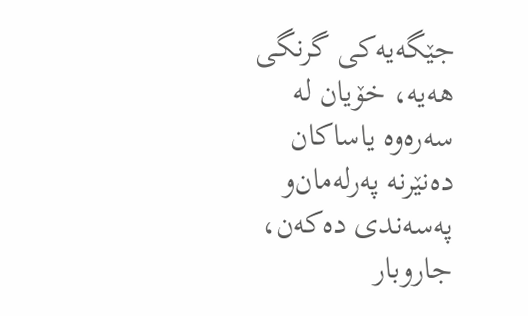جێگه‌یه‌‌كی گرنگی هه‌‌یه‌،‌ خۆیان له‌‌ سه‌‌ره‌‌وه‌‌ یاساكان ده‌‌نێرنه‌‌ په‌رله‌‌مان‌و په‌‌سه‌ندی ده‌‌كه‌‌ن، جاروبار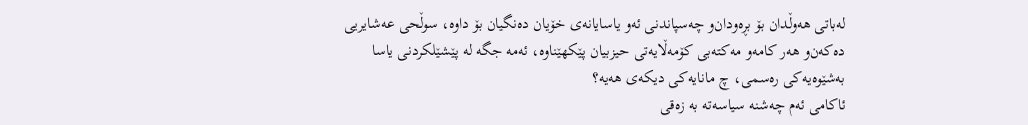له‌‌باتی هه‌‌وڵدان بۆ بڕه‌‌ودان‌و چه‌‌سپاندنی ئه‌‌و یاسایانه‌‌ی خۆیان ده‌‌نگیان بۆ داوه‌‌، سوڵحی عه‌‌شایریی ده‌‌كه‌‌ن‌و هه‌‌ر كامه‌‌و مه‌‌كته‌‌بی كۆمه‌‌ڵایه‌‌تی حیزبیان پێكهێناوه‌‌، ئه‌‌مه‌‌ جگه‌‌ له‌‌ پێشێلكردنی یاسا به‌‌شێوه‌‌یه‌‌كی ره‌‌سمی، چ مانایه‌‌كی دیكه‌‌ی هه‌‌یه‌‌؟
ئاكامی ئه‌‌م چه‌‌شنه‌‌ سیاسه‌‌ته‌‌ به‌‌ زه‌‌قی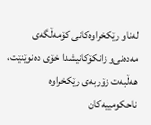له‌‌ناو رێكخراوه‌‌كانی كۆمه‌‌ڵگه‌ی مه‌‌ده‌‌نی‌و زانكۆكانیشدا خۆی ده‌‌نوێنێت، هه‌‌ڵبه‌‌ت زۆربه‌‌ی رێكخراوه‌‌ ناحكومییه‌‌كان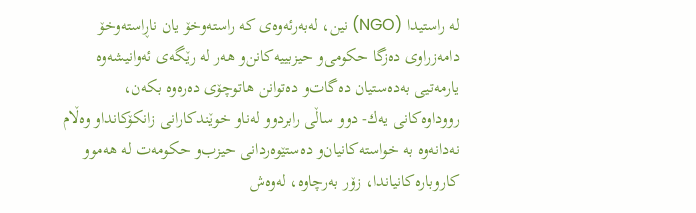له‌‌ راستیدا (NGO) نین، له‌‌به‌‌رئه‌‌وه‌‌ی كه‌‌ راسته‌‌وخۆ یان ناڕاسته‌‌وخۆ دامه‌‌زراوی ده‌‌زگا حكومی‌و حیزبییه‌‌كانن‌و هه‌‌ر له‌ ‌رێگه‌ی ئه‌‌وانیشه‌‌وه‌‌ یارمه‌‌تیی به‌‌ده‌‌ستیان ده‌‌گات‌و ده‌‌توانن هاتوچۆی ده‌‌ره‌‌وه‌‌ بكه‌‌ن، رووداوه‌‌كانی یه‌‌ك- دوو ساڵی رابردوو له‌‌ناو خوێندكارانی زانكۆكاندا‌و وه‌ڵام نه‌‌دانه‌‌وه‌‌ به‌‌ خواسته‌‌كانیان‌و ده‌‌ستێوه‌‌ردانی حیزب‌و حكومه‌‌ت له‌‌ هه‌‌موو كاروباره‌‌كانیاندا، زۆر به‌‌رچاوه‌‌، له‌‌وه‌‌ش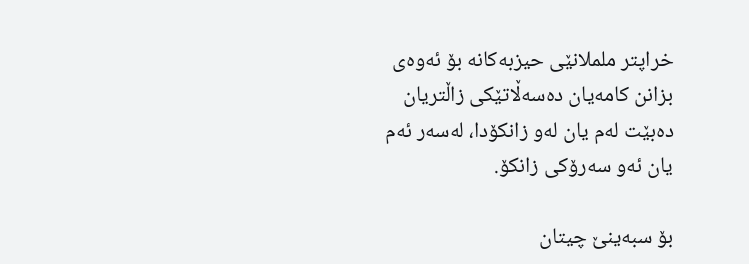خراپتر ململانێی حیزبه‌‌كانه‌‌ بۆ ئه‌‌وه‌‌ی بزانن كامه‌‌یان ده‌‌سه‌‌ڵاتێكی زاڵتریان ده‌‌بێت له‌‌م یان له‌‌و زانكۆدا، له‌‌سه‌‌ر ئه‌‌م یان ئه‌‌و سه‌‌رۆكی زانكۆ.

بۆ سبه‌‌ینێ‌ چیتان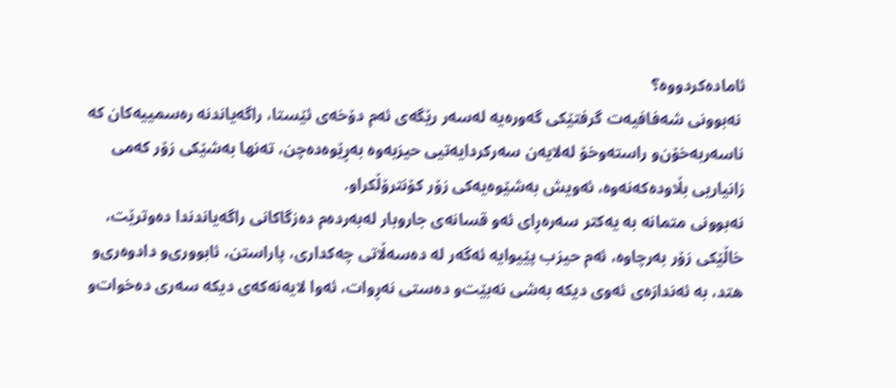ئاماده‌‌كردووه‌؟
 نه‌‌بوونی شه‌‌فافیه‌‌ت گرفتێكی گه‌‌وره‌‌یه‌‌ له‌‌سه‌‌ر رێگه‌ی ئه‌‌م دۆخه‌‌ی ئێستا، راگه‌‌یاندنه‌‌ ره‌‌سمییه‌‌كان كه‌‌ ناسه‌‌ربه‌‌خۆن‌و راسته‌‌وخۆ له‌‌لایه‌‌ن سه‌‌ركردایه‌‌تیی حیزبه‌‌وه‌‌ به‌‌ڕێوه‌‌ده‌‌چن، ته‌‌نها به‌‌شێكی زۆر كه‌‌می زانیاریی بڵاوده‌‌كه‌‌نه‌‌وه‌‌، ئه‌‌ویش به‌‌شێوه‌‌یه‌‌كی زۆر كۆنترۆڵكراو.
نه‌‌بوونی متمانه‌‌ به‌‌ یه‌‌كتر سه‌‌ره‌‌ڕای ئه‌‌و قسانه‌‌ی جاروبار له‌‌به‌‌رده‌‌م ده‌‌زگاكانی راگه‌‌یاندندا ده‌‌وترێت، خاڵێكی زۆر به‌‌رچاوه‌‌‌، ئه‌‌م حیزب‌ پێیوایه‌‌ ئه‌‌گه‌‌ر له‌‌ ده‌‌سه‌‌ڵاتی چه‌‌كداری، پاراستن، ئابووری‌و دادوه‌‌ری‌و هتد، به‌‌ ئه‌‌ندازه‌‌ی ئه‌‌وی دیكه‌‌ به‌‌شی نه‌‌بێت‌و ده‌‌ستی نه‌‌ڕوات، ئه‌‌وا لایه‌‌نه‌‌كه‌‌ی دیكه‌‌ سه‌‌ری ده‌‌خوات‌و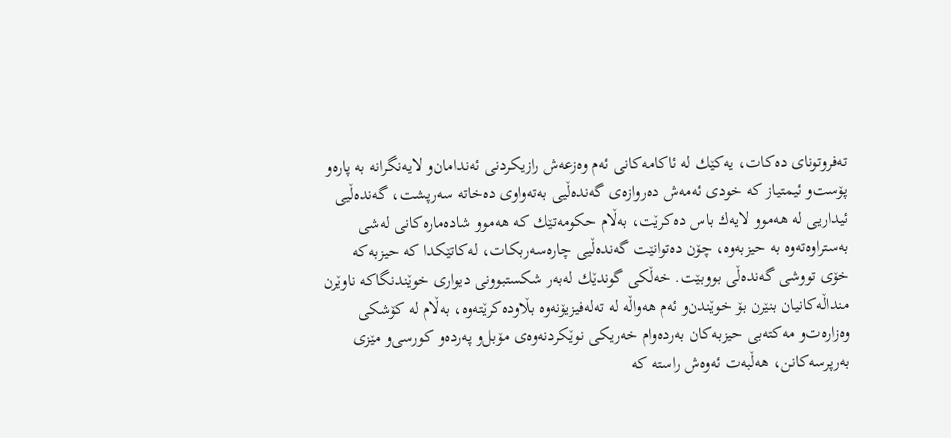ته‌‌فروتونای ده‌‌كات، یه‌‌كێك له‌‌ ئاكامه‌‌كانی ئه‌‌م وه‌‌زعه‌‌ش رازیكردنی ئه‌‌ندامان‌و لایه‌‌نگرانه‌‌ به‌‌ پاره‌‌و پۆست‌و ئیمتیاز كه‌‌ خودی ئه‌‌مه‌‌ش ده‌روازه‌‌ی گه‌‌نده‌‌ڵیی به‌‌ته‌‌واوی ده‌‌خاته‌‌ سه‌‌رپشت، گه‌‌نده‌‌ڵیی ئیداریی له‌‌ هه‌‌موو لایه‌‌ك باس ده‌‌كرێت، به‌‌ڵام حكومه‌‌تێك كه‌‌ هه‌‌موو شاده‌‌ماره‌‌كانی له‌‌شی به‌‌ستراوه‌‌ته‌‌وه‌‌ به‌‌ حیزبه‌‌وه‌، چۆن‌ ده‌‌توانێت گه‌‌نده‌‌ڵیی چاره‌‌سه‌‌ربكات، له‌‌كاتێكدا كه‌‌ حیزبه‌‌كه‌‌ خۆی تووشی گه‌‌نده‌‌ڵی بووبێت‌. خه‌‌ڵكی گوندێك له‌‌به‌‌ر شكستبوونی دیواری خوێندنگاكه‌‌ ناوێرن منداڵه‌‌كانیان بنێرن بۆ خوێندن‌و ئه‌‌م هه‌‌واڵه‌‌ له‌‌ ته‌‌له‌‌فیزیۆنه‌‌وه‌‌ بڵاوده‌‌كرێته‌‌وه‌‌، به‌‌ڵام له‌‌ كۆشكی وه‌‌زاره‌‌ت‌و مه‌‌كته‌‌بی حیزبه‌‌كان به‌‌رده‌‌وام خه‌‌ریكی نوێكردنه‌‌وه‌‌ی مۆبل‌و په‌‌رده‌‌و كورسی‌و مێزی به‌رپرسه‌كانن، هه‌‌ڵبه‌‌ت ئه‌‌وه‌‌ش راسته‌‌ كه‌‌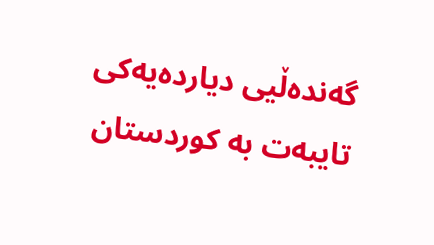گه‌‌نده‌‌ڵیی دیارده‌‌یه‌‌كی تایبه‌‌ت به‌‌ كوردستان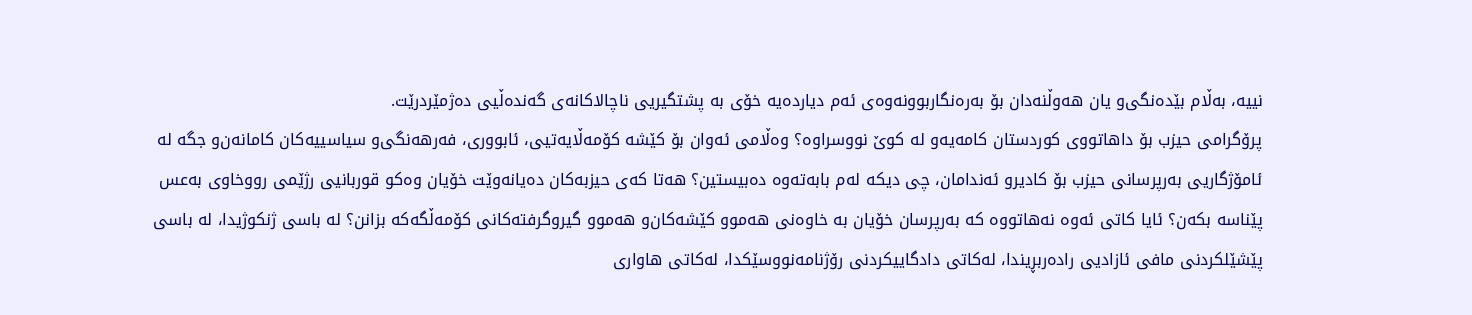نییه‌‌، به‌ڵام بێده‌‌نگی‌و یان هه‌‌وڵنه‌‌دان بۆ به‌‌ره‌‌نگاربوونه‌‌وه‌‌ی ئه‌‌م دیارده‌‌یه‌‌ خۆی به‌‌ پشتگیریی ناچالاكانه‌‌ی گه‌‌نده‌‌ڵیی ده‌‌ژمێردرێت.
پرۆگرامی حیزب بۆ داهاتووی كوردستان كامه‌‌یه‌‌و له‌‌ كوێ‌ نووسراوه‌‌؟ وه‌‌ڵامی ئه‌‌وان بۆ كێشه‌‌ كۆمه‌‌ڵایه‌‌تیی، ئابووری، فه‌‌رهه‌‌نگی‌و سیاسییه‌‌كان كامانه‌‌ن‌و جگه‌‌ له‌‌ ئامۆژگاریی به‌‌رپرسانی حیزب بۆ كادیرو ئه‌‌ندامان، چی دیكه‌‌ له‌‌م بابه‌‌ته‌‌وه‌‌ ده‌‌بیستین؟ هه‌‌تا كه‌‌ی حیزبه‌‌كان ده‌‌یانه‌‌وێت خۆیان وه‌‌كو قوربانیی رژێمی رووخاوی به‌‌عس پێناسه‌‌ بكه‌‌ن؟ ئایا كاتی ئه‌‌وه‌‌ نه‌‌هاتووه‌‌ كه‌‌ به‌‌رپرسان خۆیان به‌‌ خاوه‌‌نی هه‌‌موو كێشه‌‌كان‌و هه‌‌موو گیروگرفته‌‌كانی كۆمه‌‌ڵگه‌كه‌‌ بزانن؟ له‌ ‌باسی ژنكوژیدا، له‌‌ باسی پێشێلكردنی مافی ئازادیی راده‌‌ربڕیندا، له‌‌كاتی دادگاییكردنی رۆژنامه‌‌نووسێكدا، له‌‌كاتی هاواری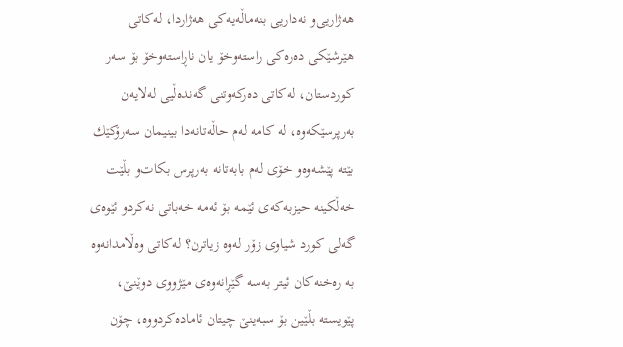هه‌‌ژاریی‌و نه‌‌داریی بنه‌‌ماڵه‌‌یه‌‌كی هه‌‌ژاردا، له‌‌كاتی هێرشێكی ده‌‌ره‌‌كی راسته‌‌وخۆ یان ناڕاسته‌‌وخۆ بۆ سه‌‌ر كوردستان، له‌‌كاتی ده‌‌ركه‌‌وتنی گه‌‌نده‌‌ڵیی له‌‌لایه‌‌ن به‌‌رپرسێكه‌‌وه‌‌، له‌ ‌كامه‌‌ له‌‌م حاڵه‌‌تانه‌‌دا بینیمان سه‌‌رۆكێك بێته‌‌ پێشه‌‌وه‌و‌ خۆی له‌‌م بابه‌‌تانه‌‌ به‌‌رپرس بكات‌و بڵێت خه‌‌ڵكینه‌‌ حیزبه‌‌كه‌‌ی ئێمه‌‌ بۆ ئه‌‌مه‌‌ خه‌‌باتی نه‌‌كردو ئێوه‌‌ی گه‌‌لی كورد شیاوی زۆر له‌‌وه‌‌ زیاترن؟ له‌‌كاتی وه‌‌ڵامدانه‌‌وه‌‌ به‌‌ ره‌‌خنه‌‌كان ئیتر به‌‌سه‌‌ گێڕانه‌‌وه‌‌ی مێژووی دوێنێ‌، پێویسته‌‌ بڵێین بۆ سبه‌‌ینێ‌ چیتان ئاماده‌‌كردووه‌،‌ چۆن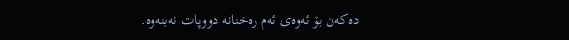ده‌‌كه‌‌ن بۆ ئه‌‌وه‌‌ی ئه‌‌م ره‌‌خنانه‌‌ دووپات نه‌‌بنه‌‌وه‌‌.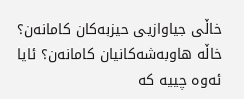خاڵی جیاوازیی حیزبه‌‌كان كامانه‌‌ن؟ خاڵه‌‌ هاوبه‌‌شه‌‌كانیان كامانه‌‌ن؟ ئایا ئه‌‌وه‌‌ چییه‌‌ كه‌‌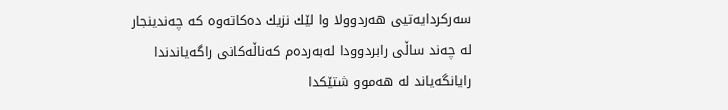سه‌‌ركردایه‌‌تیی هه‌‌ردوولا وا لێك نزیك ده‌‌كاته‌‌وه‌‌ كه‌‌ چه‌‌ندینجار له‌‌ چه‌‌ند ساڵی رابردوودا له‌‌به‌‌رده‌‌م كه‌ناڵه‌‌كانی راگه‌‌یاندندا‌ رایانگه‌یاند له‌‌ هه‌‌موو شتێكدا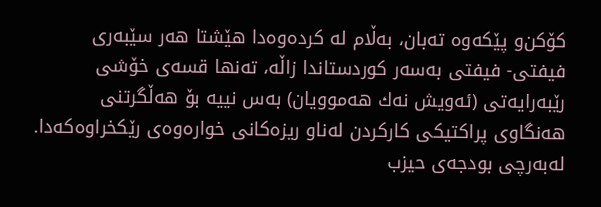كۆكن‌و پێكه‌‌وه‌‌ ته‌‌بان، به‌‌ڵام له‌‌ كرده‌‌وه‌‌دا هێشتا هه‌‌ر سێبه‌‌ری فیفتی- فیفتی به‌‌سه‌‌ر كوردستاندا زاڵه‌‌، ته‌‌نها قسه‌‌ی خۆشی رێبه‌‌رایه‌‌تی (ئه‌‌ویش نه‌‌ك هه‌‌موویان) به‌‌س نییه‌‌ بۆ هه‌‌ڵگرتنی هه‌‌نگاوی پراكتیكی كاركردن له‌‌ناو ریزه‌‌كانی خواره‌‌وه‌‌ی رێكخراوه‌‌كه‌‌دا.
له‌‌به‌‌رچی بودجه‌‌ی حیزب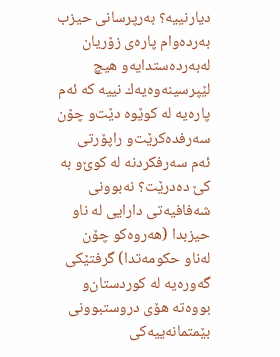دیارنییه‌‌؟ به‌‌رپرسانی حیزب به‌‌رده‌‌وام پاره‌‌ی زۆریان له‌‌به‌‌رده‌‌ستدایه‌‌و هیچ لێپرسینه‌‌وه‌‌یه‌‌ك نییه‌‌ كه‌‌ ئه‌‌م پاره‌‌یه‌‌ له‌ ‌كوێوه‌‌ دێت‌و چۆن سه‌‌رفده‌‌كرێت‌و راپۆرتی ئه‌‌م سه‌‌رفكردنه‌‌ له‌ ‌كوێ‌‌و به‌‌ كێ‌ ده‌‌درێت؟ نه‌‌بوونی شه‌‌فافیه‌‌تی دارایی له‌‌ ناو حیزبدا (هه‌‌روه‌‌كو چۆن له‌‌ناو حكومه‌‌تدا) گرفتێكی گه‌‌وره‌‌یه‌‌ له‌‌ كوردستان‌و بووه‌‌ته‌‌ هۆی دروستبوونی بێمتمانه‌‌ییه‌‌كی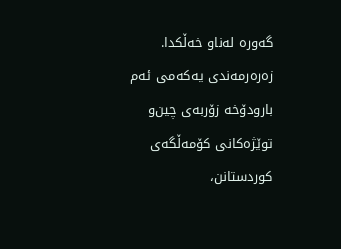گه‌‌وره‌‌ له‌‌ناو خه‌‌ڵكدا.
زه‌‌ره‌‌رمه‌‌ندی یه‌‌كه‌‌می ئه‌‌م بارودۆخه‌‌ زۆربه‌‌ی چین‌و توێژه‌‌كانی كۆمه‌‌ڵگه‌ی كوردستانن،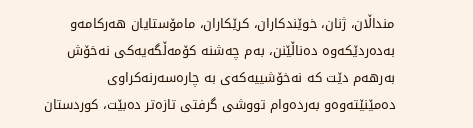منداڵان، ژنان، خوێندكاران، كرێكاران، مامۆستایان هه‌‌ركامه‌‌و به‌‌ده‌‌ردێكه‌‌وه‌‌ ده‌‌ناڵێنن، به‌‌م چه‌‌شنه‌‌ كۆمه‌‌ڵگه‌یه‌‌كی نه‌‌خۆش به‌‌رهه‌‌م دێت كه‌‌ نه‌‌خۆشییه‌‌كه‌‌ی به‌ چاره‌‌سه‌‌رنه‌‌كراوی ده‌‌مێنێته‌‌وه‌‌و به‌‌رده‌‌وام تووشی گرفتی تازه‌‌تر ده‌‌بێت، كوردستان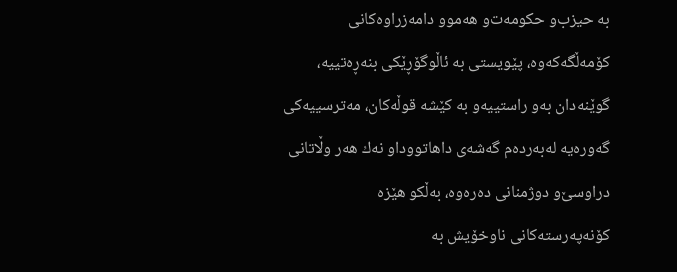به‌‌ حیزب‌و حكومه‌‌ت‌و هه‌‌موو دامه‌‌زراوه‌‌كانی كۆمه‌‌ڵگه‌كه‌‌وه‌‌، پێویستی به‌‌ ئاڵوگۆڕێكی بنه‌‌ڕه‌‌تییه‌‌، گوێنه‌‌دان به‌‌و راستییه‌‌و به‌‌ كێشه‌‌ قوڵه‌‌كان، مه‌‌ترسییه‌‌كی گه‌‌وره‌‌یه‌‌ له‌‌به‌‌رده‌‌م گه‌‌شه‌‌ی داهاتووداو نه‌‌ك هه‌‌ر وڵاتانی دراوسێ‌‌و دوژمنانی ده‌‌ره‌‌وه‌‌، به‌‌ڵكو هێزه‌‌ كۆنه‌‌په‌‌رسته‌‌كانی ناوخۆیش به‌‌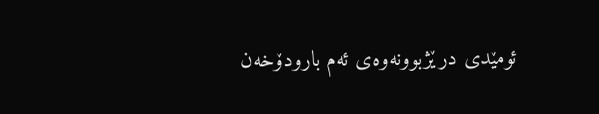ئومێدی درێژبوونه‌‌وه‌‌ی ئه‌‌م بارودۆخه‌‌ن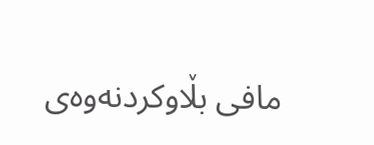مافی بڵاوکردنه‌وه‌ی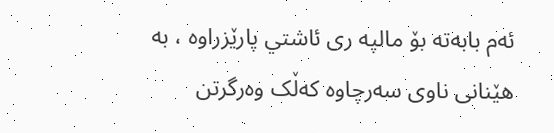ئه‌م بابه‌ته‌ بۆ مالپه رى ئاشتي پارێزراوه‌ ، به‌‌ هێنانی ناوی سه‌رچاوه‌ که‌ڵک وه‌رگرتن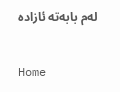له‌م بابه‌ته‌ ئازاده‌

Home